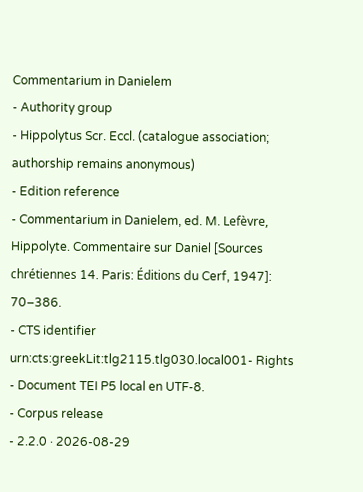Commentarium in Danielem
- Authority group
- Hippolytus Scr. Eccl. (catalogue association; authorship remains anonymous)
- Edition reference
- Commentarium in Danielem, ed. M. Lefèvre, Hippolyte. Commentaire sur Daniel [Sources chrétiennes 14. Paris: Éditions du Cerf, 1947]: 70–386.
- CTS identifier
urn:cts:greekLit:tlg2115.tlg030.local001- Rights
- Document TEI P5 local en UTF-8.
- Corpus release
- 2.2.0 · 2026-08-29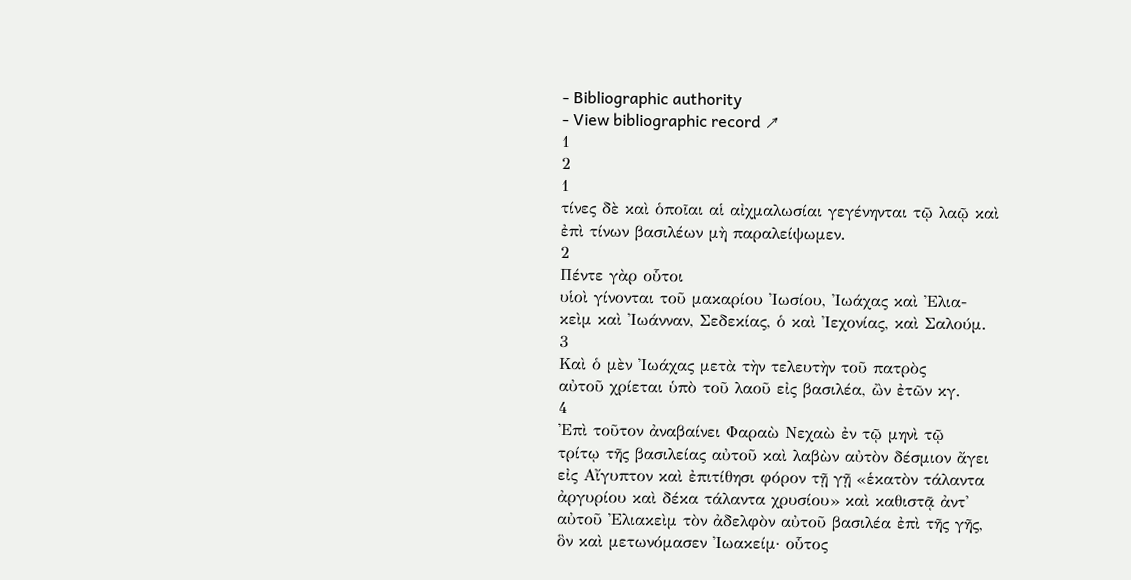- Bibliographic authority
- View bibliographic record ↗
1
2
1
τίνες δὲ καὶ ὁποῖαι αἱ αἰχμαλωσίαι γεγένηνται τῷ λαῷ καὶ
ἐπὶ τίνων βασιλέων μὴ παραλείψωμεν.
2
Πέντε γὰρ οὗτοι
υἱοὶ γίνονται τοῦ μακαρίου Ἰωσίου, Ἰωάχας καὶ Ἐλια-
κεὶμ καὶ Ἰωάνναν, Σεδεκίας, ὁ καὶ Ἰεχονίας, καὶ Σαλούμ.
3
Καὶ ὁ μὲν Ἰωάχας μετὰ τὴν τελευτὴν τοῦ πατρὸς
αὐτοῦ χρίεται ὑπὸ τοῦ λαοῦ εἰς βασιλέα, ὢν ἐτῶν κγ.
4
Ἐπὶ τοῦτον ἀναβαίνει Φαραὼ Νεχαὼ ἐν τῷ μηνὶ τῷ
τρίτῳ τῆς βασιλείας αὐτοῦ καὶ λαβὼν αὐτὸν δέσμιον ἄγει
εἰς Αἴγυπτον καὶ ἐπιτίθησι φόρον τῇ γῇ «ἑκατὸν τάλαντα
ἀργυρίου καὶ δέκα τάλαντα χρυσίου» καὶ καθιστᾷ ἀντ'
αὐτοῦ Ἐλιακεὶμ τὸν ἀδελφὸν αὐτοῦ βασιλέα ἐπὶ τῆς γῆς,
ὃν καὶ μετωνόμασεν Ἰωακείμ· οὗτος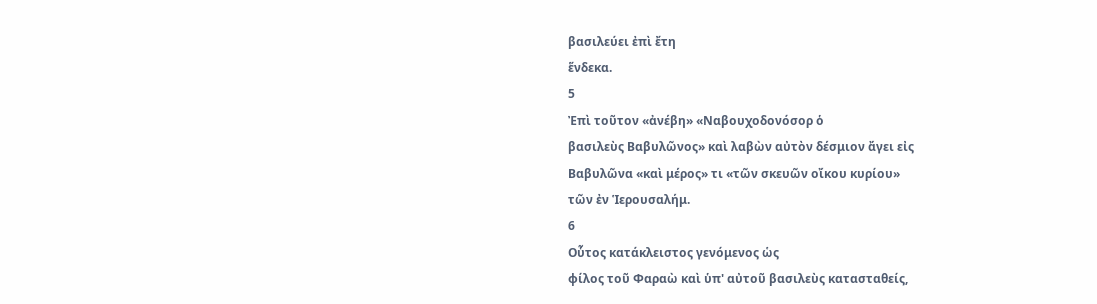βασιλεύει ἐπὶ ἔτη
ἕνδεκα.
5
Ἐπὶ τοῦτον «ἀνέβη» «Ναβουχοδονόσορ ὁ
βασιλεὺς Βαβυλῶνος» καὶ λαβὼν αὐτὸν δέσμιον ἄγει εἰς
Βαβυλῶνα «καὶ μέρος» τι «τῶν σκευῶν οἴκου κυρίου»
τῶν ἐν Ἱερουσαλήμ.
6
Οὗτος κατάκλειστος γενόμενος ὡς
φίλος τοῦ Φαραὼ καὶ ὑπ' αὐτοῦ βασιλεὺς κατασταθείς,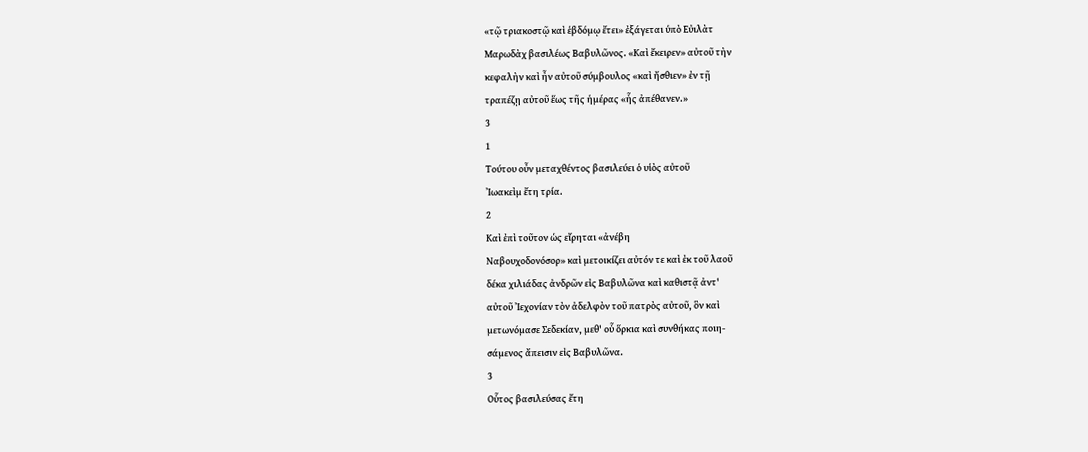«τῷ τριακοστῷ καὶ ἑβδόμῳ ἔτει» ἐξάγεται ὑπὸ Εὐιλὰτ
Μαρωδὰχ βασιλέως Βαβυλῶνος. «Καὶ ἔκειρεν» αὐτοῦ τὴν
κεφαλὴν καὶ ἦν αὐτοῦ σύμβουλος «καὶ ἤσθιεν» ἐν τῇ
τραπέζῃ αὐτοῦ ἕως τῆς ἡμέρας «ἧς ἀπέθανεν.»
3
1
Τούτου οὖν μεταχθέντος βασιλεύει ὁ υἱὸς αὐτοῦ
Ἰωακεὶμ ἔτη τρία.
2
Καὶ ἐπὶ τοῦτον ὡς εἴρηται «ἀνέβη
Ναβουχοδονόσορ» καὶ μετοικίζει αὐτόν τε καὶ ἐκ τοῦ λαοῦ
δέκα χιλιάδας ἀνδρῶν εἰς Βαβυλῶνα καὶ καθιστᾷ ἀντ'
αὐτοῦ Ἰεχονίαν τὸν ἀδελφὸν τοῦ πατρὸς αὐτοῦ, ὃν καὶ
μετωνόμασε Σεδεκίαν, μεθ' οὗ ὅρκια καὶ συνθήκας ποιη-
σάμενος ἄπεισιν εἰς Βαβυλῶνα.
3
Οὗτος βασιλεύσας ἔτη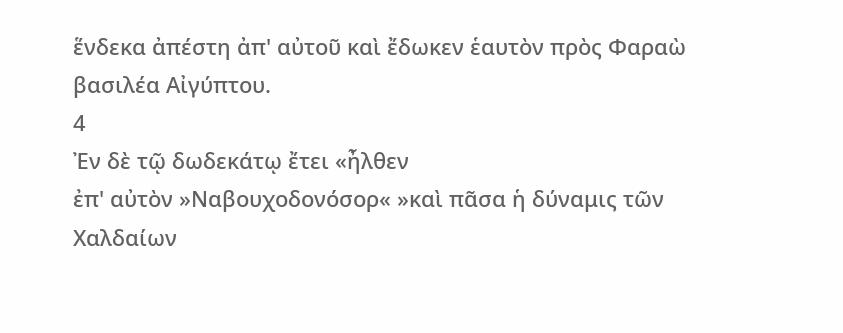ἕνδεκα ἀπέστη ἀπ' αὐτοῦ καὶ ἔδωκεν ἑαυτὸν πρὸς Φαραὼ
βασιλέα Αἰγύπτου.
4
Ἐν δὲ τῷ δωδεκάτῳ ἔτει «ἦλθεν
ἐπ' αὐτὸν »Ναβουχοδονόσορ« »καὶ πᾶσα ἡ δύναμις τῶν
Χαλδαίων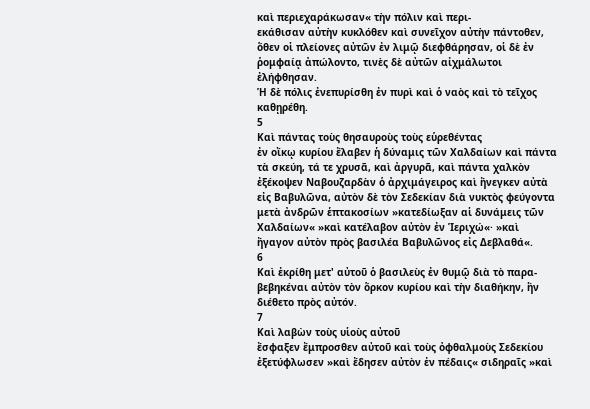καὶ περιεχαράκωσαν« τὴν πόλιν καὶ περι-
εκάθισαν αὐτὴν κυκλόθεν καὶ συνεῖχον αὐτὴν πάντοθεν,
ὅθεν οἱ πλείονες αὐτῶν ἐν λιμῷ διεφθάρησαν, οἱ δὲ ἐν
ῥομφαίᾳ ἀπώλοντο, τινὲς δὲ αὐτῶν αἰχμάλωτοι ἐλήφθησαν.
Ἡ δὲ πόλις ἐνεπυρίσθη ἐν πυρὶ καὶ ὁ ναὸς καὶ τὸ τεῖχος
καθῃρέθη.
5
Καὶ πάντας τοὺς θησαυροὺς τοὺς εὑρεθέντας
ἐν οἴκῳ κυρίου ἔλαβεν ἡ δύναμις τῶν Χαλδαίων καὶ πάντα
τὰ σκεύη, τά τε χρυσᾶ, καὶ ἀργυρᾶ, καὶ πάντα χαλκὸν
ἐξέκοψεν Ναβουζαρδὰν ὁ ἀρχιμάγειρος καὶ ἤνεγκεν αὐτὰ
εἰς Βαβυλῶνα, αὐτὸν δὲ τὸν Σεδεκίαν διὰ νυκτὸς φεύγοντα
μετὰ ἀνδρῶν ἑπτακοσίων »κατεδίωξαν αἱ δυνάμεις τῶν
Χαλδαίων« »καὶ κατέλαβον αὐτὸν ἐν Ἱεριχώ«· »καὶ
ἤγαγον αὐτὸν πρὸς βασιλέα Βαβυλῶνος εἰς Δεβλαθά«.
6
Καὶ ἐκρίθη μετ' αὐτοῦ ὁ βασιλεὺς ἐν θυμῷ διὰ τὸ παρα-
βεβηκέναι αὐτὸν τὸν ὅρκον κυρίου καὶ τὴν διαθήκην, ἣν
διέθετο πρὸς αὐτόν.
7
Καὶ λαβὼν τοὺς υἱοὺς αὐτοῦ
ἔσφαξεν ἔμπροσθεν αὐτοῦ καὶ τοὺς ὀφθαλμοὺς Σεδεκίου
ἐξετύφλωσεν »καὶ ἔδησεν αὐτὸν ἐν πέδαις« σιδηραῖς »καὶ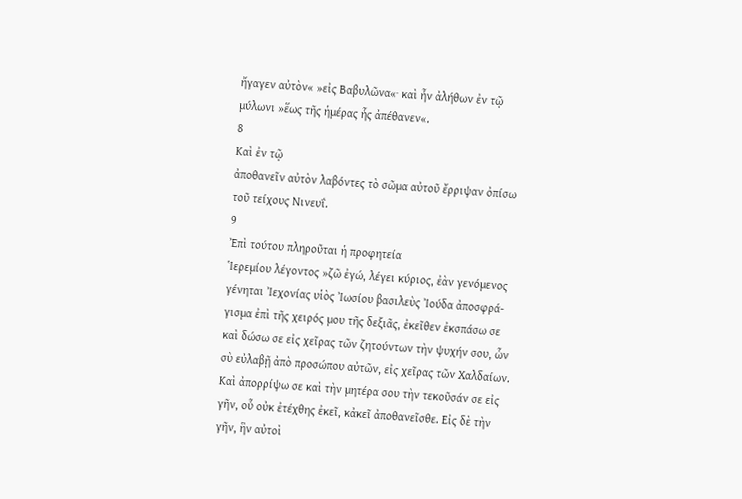ἤγαγεν αὐτὸν« »εἰς Βαβυλῶνα«· καὶ ἦν ἀλήθων ἐν τῷ
μύλωνι »ἕως τῆς ἡμέρας ἧς ἀπέθανεν«.
8
Καὶ ἐν τῷ
ἀποθανεῖν αὐτὸν λαβόντες τὸ σῶμα αὐτοῦ ἔρριψαν ὀπίσω
τοῦ τείχους Νινευΐ.
9
Ἐπὶ τούτου πληροῦται ἡ προφητεία
Ἱερεμίου λέγοντος »ζῶ ἐγώ, λέγει κύριος, ἐὰν γενόμενος
γένηται Ἰεχονίας υἱὸς Ἰωσίου βασιλεὺς Ἰούδα ἀποσφρά-
γισμα ἐπὶ τῆς χειρός μου τῆς δεξιᾶς, ἐκεῖθεν ἐκσπάσω σε
καὶ δώσω σε εἰς χεῖρας τῶν ζητούντων τὴν ψυχήν σου, ὧν
σὺ εὐλαβῇ ἀπὸ προσώπου αὐτῶν, εἰς χεῖρας τῶν Χαλδαίων.
Καὶ ἀπορρίψω σε καὶ τὴν μητέρα σου τὴν τεκοῦσάν σε εἰς
γῆν, οὗ οὐκ ἐτέχθης ἐκεῖ, κἀκεῖ ἀποθανεῖσθε. Εἰς δὲ τὴν
γῆν, ἣν αὐτοὶ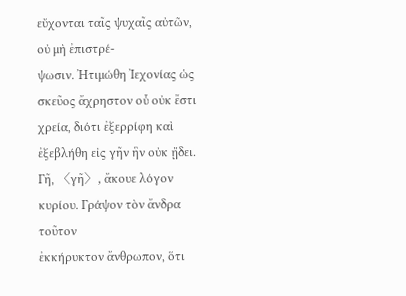εὔχονται ταῖς ψυχαῖς αὐτῶν, οὐ μὴ ἐπιστρέ-
ψωσιν. Ἠτιμώθη Ἰεχονίας ὡς σκεῦος ἄχρηστον οὗ οὐκ ἔστι
χρεία, διότι ἐξερρίφη καὶ ἐξεβλήθη εἰς γῆν ἣν οὐκ ᾔδει.
Γῆ, 〈γῆ〉, ἄκουε λόγον κυρίου. Γράψον τὸν ἄνδρα τοῦτον
ἐκκήρυκτον ἄνθρωπον, ὅτι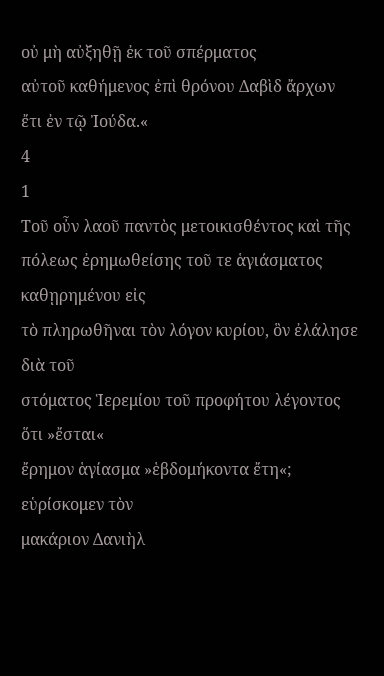οὐ μὴ αὐξηθῇ ἐκ τοῦ σπέρματος
αὐτοῦ καθήμενος ἐπὶ θρόνου Δαβὶδ ἄρχων ἔτι ἐν τῷ Ἰούδα.«
4
1
Τοῦ οὖν λαοῦ παντὸς μετοικισθέντος καὶ τῆς
πόλεως ἐρημωθείσης τοῦ τε ἁγιάσματος καθῃρημένου εἰς
τὸ πληρωθῆναι τὸν λόγον κυρίου, ὃν ἐλάλησε διὰ τοῦ
στόματος Ἱερεμίου τοῦ προφήτου λέγοντος ὅτι »ἔσται«
ἔρημον ἁγίασμα »ἑβδομήκοντα ἔτη«; εὑρίσκομεν τὸν
μακάριον Δανιὴλ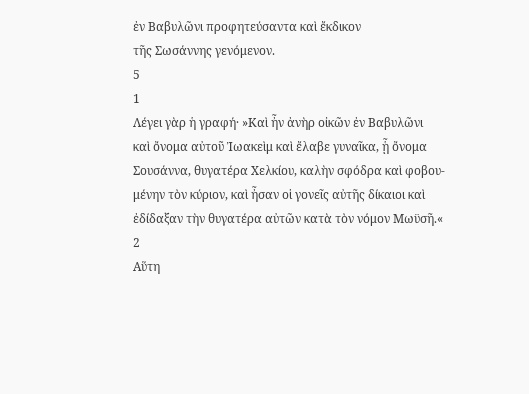ἐν Βαβυλῶνι προφητεύσαντα καὶ ἔκδικον
τῆς Σωσάννης γενόμενον.
5
1
Λέγει γὰρ ἡ γραφή· »Καὶ ἦν ἀνὴρ οἰκῶν ἐν Βαβυλῶνι
καὶ ὄνομα αὐτοῦ Ἰωακεὶμ καὶ ἔλαβε γυναῖκα, ᾗ ὄνομα
Σουσάννα, θυγατέρα Χελκίου, καλὴν σφόδρα καὶ φοβου-
μένην τὸν κύριον, καὶ ἦσαν οἱ γονεῖς αὐτῆς δίκαιοι καὶ
ἐδίδαξαν τὴν θυγατέρα αὐτῶν κατὰ τὸν νόμον Μωϋσῆ.«
2
Αὕτη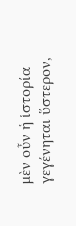μὲν οὖν ἡ ἱστορία γεγένηται ὕστερον,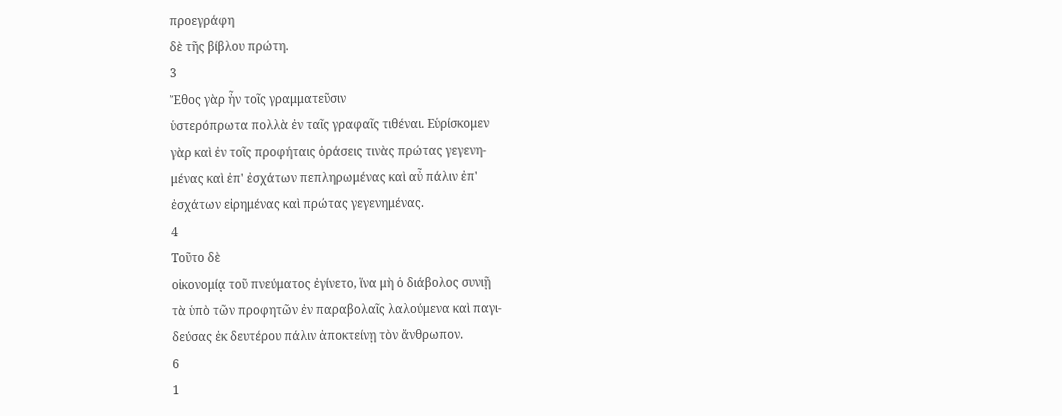προεγράφη
δὲ τῆς βίβλου πρώτη.
3
Ἔθος γὰρ ἦν τοῖς γραμματεῦσιν
ὑστερόπρωτα πολλὰ ἐν ταῖς γραφαῖς τιθέναι. Εὑρίσκομεν
γὰρ καὶ ἐν τοῖς προφήταις ὁράσεις τινὰς πρώτας γεγενη-
μένας καὶ ἐπ' ἐσχάτων πεπληρωμένας καὶ αὖ πάλιν ἐπ'
ἐσχάτων εἰρημένας καὶ πρώτας γεγενημένας.
4
Τοῦτο δὲ
οἰκονομίᾳ τοῦ πνεύματος ἐγίνετο, ἵνα μὴ ὁ διάβολος συνιῇ
τὰ ὑπὸ τῶν προφητῶν ἐν παραβολαῖς λαλούμενα καὶ παγι-
δεύσας ἐκ δευτέρου πάλιν ἀποκτείνῃ τὸν ἄνθρωπον.
6
1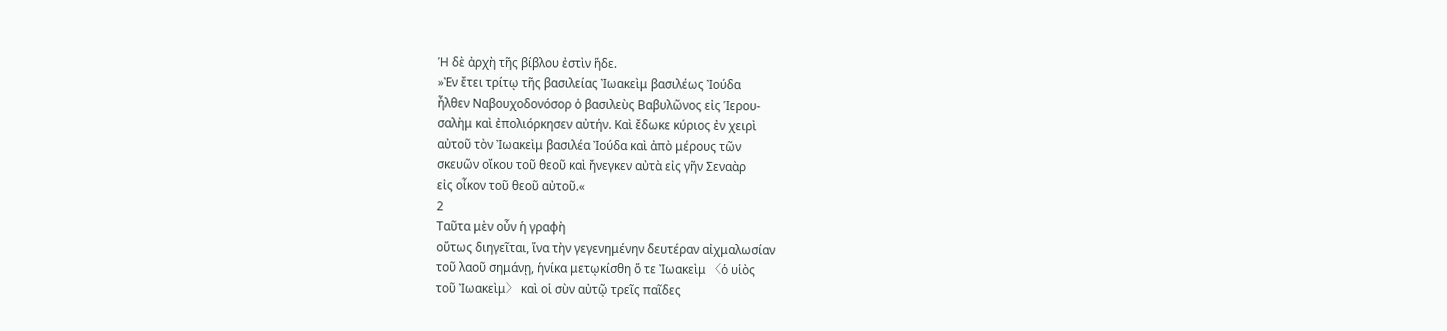Ἡ δὲ ἀρχὴ τῆς βίβλου ἐστὶν ἥδε.
»Ἐν ἔτει τρίτῳ τῆς βασιλείας Ἰωακεὶμ βασιλέως Ἰούδα
ἦλθεν Ναβουχοδονόσορ ὁ βασιλεὺς Βαβυλῶνος εἰς Ἱερου-
σαλὴμ καὶ ἐπολιόρκησεν αὐτήν. Καὶ ἔδωκε κύριος ἐν χειρὶ
αὐτοῦ τὸν Ἰωακεὶμ βασιλέα Ἰούδα καὶ ἀπὸ μέρους τῶν
σκευῶν οἴκου τοῦ θεοῦ καὶ ἤνεγκεν αὐτὰ εἰς γῆν Σεναὰρ
εἰς οἶκον τοῦ θεοῦ αὐτοῦ.«
2
Ταῦτα μὲν οὖν ἡ γραφὴ
οὕτως διηγεῖται, ἵνα τὴν γεγενημένην δευτέραν αἰχμαλωσίαν
τοῦ λαοῦ σημάνῃ, ἡνίκα μετῳκίσθη ὅ τε Ἰωακεὶμ 〈ὁ υἱὸς
τοῦ Ἰωακεὶμ〉 καὶ οἱ σὺν αὐτῷ τρεῖς παῖδες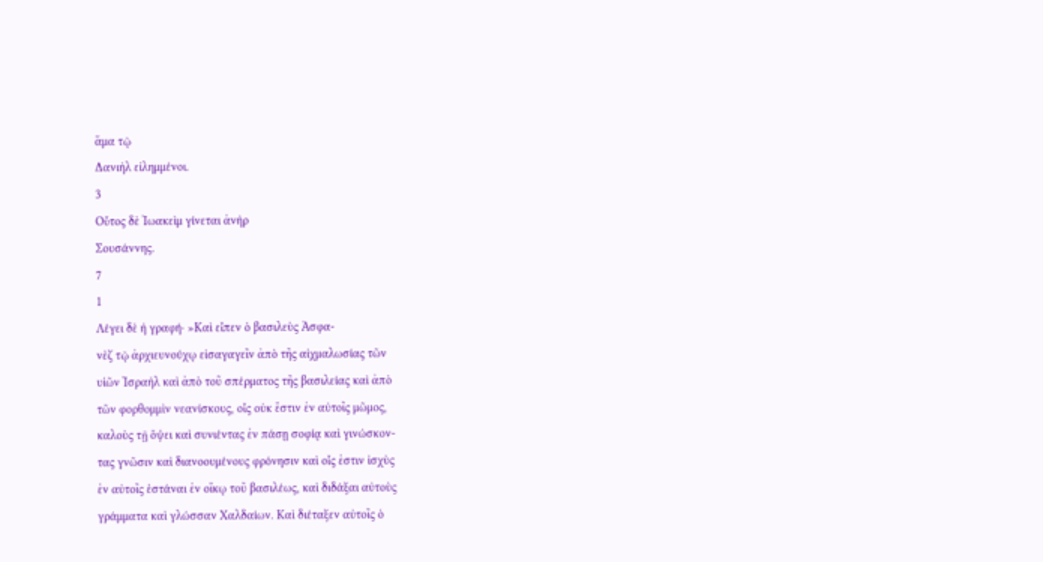ἅμα τῷ
Δανιὴλ εἰλημμένοι.
3
Οὗτος δὲ Ἰωακεὶμ γίνεται ἀνὴρ
Σουσάννης.
7
1
Λέγει δὲ ἡ γραφή· »Καὶ εἶπεν ὁ βασιλεὺς Ἀσφα-
νὲζ τῷ ἀρχιευνούχῳ εἰσαγαγεῖν ἀπὸ τῆς αἰχμαλωσίας τῶν
υἱῶν Ἰσραὴλ καὶ ἀπὸ τοῦ σπέρματος τῆς βασιλείας καὶ ἀπὸ
τῶν φορθομμὶν νεανίσκους, οἷς οὐκ ἔστιν ἐν αὐτοῖς μῶμος,
καλοὺς τῇ ὄψει καὶ συνιέντας ἐν πάσῃ σοφίᾳ καὶ γινώσκον-
τας γνῶσιν καὶ διανοουμένους φρόνησιν καὶ οἷς ἐστιν ἰσχὺς
ἐν αὐτοῖς ἑστάναι ἐν οἴκῳ τοῦ βασιλέως, καὶ διδάξαι αὐτοὺς
γράμματα καὶ γλώσσαν Χαλδαίων. Καὶ διέταξεν αὐτοῖς ὁ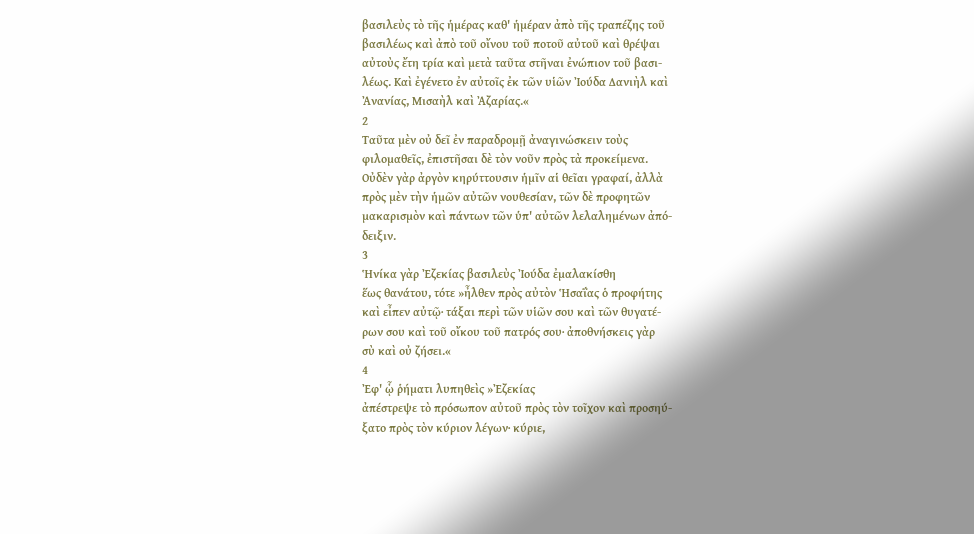βασιλεὺς τὸ τῆς ἡμέρας καθ' ἡμέραν ἀπὸ τῆς τραπέζης τοῦ
βασιλέως καὶ ἀπὸ τοῦ οἴνου τοῦ ποτοῦ αὐτοῦ καὶ θρέψαι
αὐτοὺς ἔτη τρία καὶ μετὰ ταῦτα στῆναι ἐνώπιον τοῦ βασι-
λέως. Καὶ ἐγένετο ἐν αὐτοῖς ἐκ τῶν υἱῶν Ἰούδα Δανιὴλ καὶ
Ἀνανίας, Μισαὴλ καὶ Ἀζαρίας.«
2
Ταῦτα μὲν οὐ δεῖ ἐν παραδρομῇ ἀναγινώσκειν τοὺς
φιλομαθεῖς, ἐπιστῆσαι δὲ τὸν νοῦν πρὸς τὰ προκείμενα.
Οὐδὲν γὰρ ἀργὸν κηρύττουσιν ἡμῖν αἱ θεῖαι γραφαί, ἀλλὰ
πρὸς μὲν τὴν ἡμῶν αὐτῶν νουθεσίαν, τῶν δὲ προφητῶν
μακαρισμὸν καὶ πάντων τῶν ὑπ' αὐτῶν λελαλημένων ἀπό-
δειξιν.
3
Ἡνίκα γὰρ Ἐζεκίας βασιλεὺς Ἰούδα ἐμαλακίσθη
ἕως θανάτου, τότε »ἦλθεν πρὸς αὐτὸν Ἡσαΐας ὁ προφήτης
καὶ εἶπεν αὐτῷ· τάξαι περὶ τῶν υἱῶν σου καὶ τῶν θυγατέ-
ρων σου καὶ τοῦ οἴκου τοῦ πατρός σου· ἀποθνήσκεις γὰρ
σὺ καὶ οὐ ζήσει.«
4
Ἐφ' ᾧ ῥήματι λυπηθεὶς »Ἐζεκίας
ἀπέστρεψε τὸ πρόσωπον αὐτοῦ πρὸς τὸν τοῖχον καὶ προσηύ-
ξατο πρὸς τὸν κύριον λέγων· κύριε,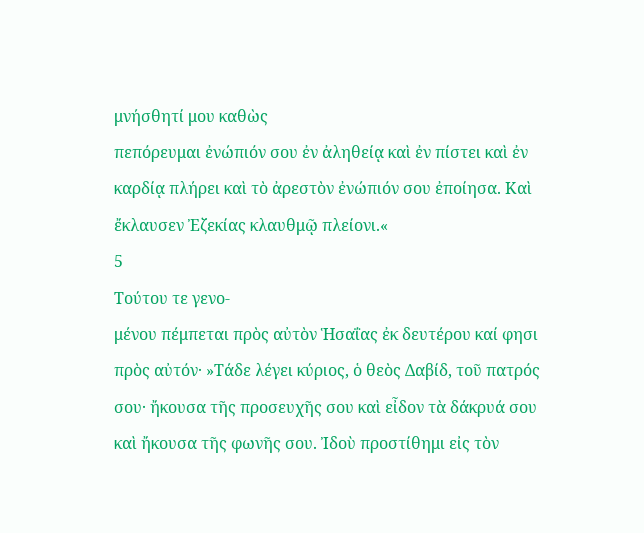μνήσθητί μου καθὼς
πεπόρευμαι ἐνώπιόν σου ἐν ἀληθείᾳ καὶ ἐν πίστει καὶ ἐν
καρδίᾳ πλήρει καὶ τὸ ἀρεστὸν ἐνώπιόν σου ἐποίησα. Καὶ
ἔκλαυσεν Ἐζεκίας κλαυθμῷ πλείονι.«
5
Τούτου τε γενο-
μένου πέμπεται πρὸς αὐτὸν Ἡσαΐας ἐκ δευτέρου καί φησι
πρὸς αὐτόν· »Τάδε λέγει κύριος, ὁ θεὸς Δαβίδ, τοῦ πατρός
σου· ἤκουσα τῆς προσευχῆς σου καὶ εἶδον τὰ δάκρυά σου
καὶ ἤκουσα τῆς φωνῆς σου. Ἰδοὺ προστίθημι εἰς τὸν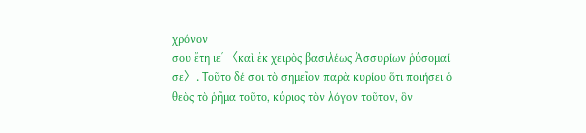χρόνον
σου ἔτη ιεʹ 〈καὶ ἐκ χειρὸς βασιλέως Ἀσσυρίων ῥύσομαί
σε〉. Τοῦτο δέ σοι τὸ σημεῖον παρὰ κυρίου ὅτι ποιήσει ὁ
θεὸς τὸ ῥῆμα τοῦτο, κύριος τὸν λόγον τοῦτον, ὃν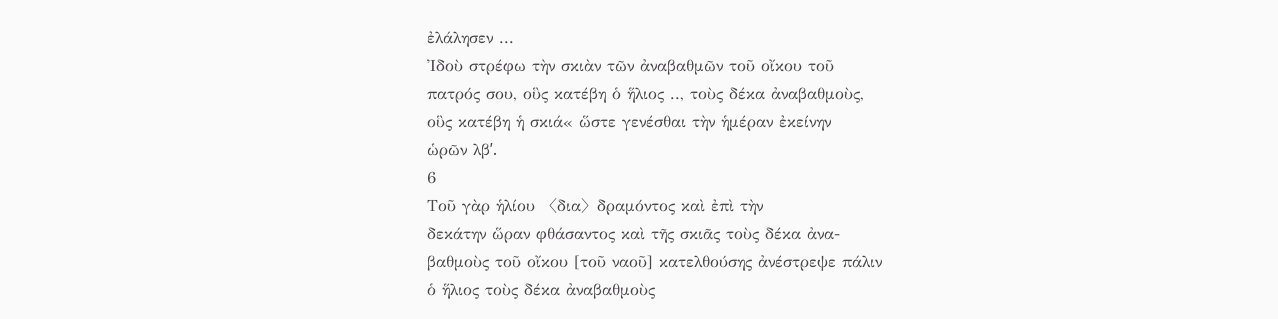ἐλάλησεν ...
Ἰδοὺ στρέφω τὴν σκιὰν τῶν ἀναβαθμῶν τοῦ οἴκου τοῦ
πατρός σου, οὓς κατέβη ὁ ἥλιος .., τοὺς δέκα ἀναβαθμοὺς,
οὓς κατέβη ἡ σκιά« ὥστε γενέσθαι τὴν ἡμέραν ἐκείνην
ὡρῶν λβʹ.
6
Τοῦ γὰρ ἡλίου 〈δια〉δραμόντος καὶ ἐπὶ τὴν
δεκάτην ὥραν φθάσαντος καὶ τῆς σκιᾶς τοὺς δέκα ἀνα-
βαθμοὺς τοῦ οἴκου [τοῦ ναοῦ] κατελθούσης ἀνέστρεψε πάλιν
ὁ ἥλιος τοὺς δέκα ἀναβαθμοὺς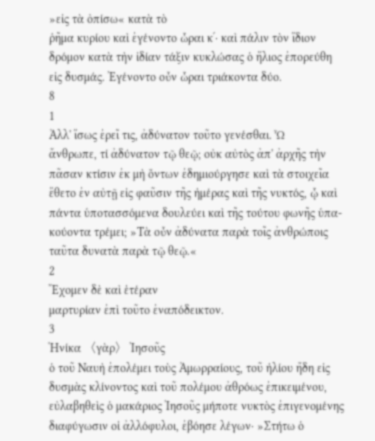»εἰς τὰ ὀπίσω« κατὰ τὸ
ῥῆμα κυρίου καὶ ἐγένοντο ὧραι κʹ· καὶ πάλιν τὸν ἴδιον
δρόμον κατὰ τὴν ἰδίαν τάξιν κυκλώσας ὁ ἥλιος ἐπορεύθη
εἰς δυσμάς. Ἐγένοντο οὖν ὧραι τριάκοντα δύο.
8
1
Ἀλλ' ἴσως ἐρεῖ τις, ἀδύνατον τοῦτο γενέσθαι. Ὦ
ἄνθρωπε, τί ἀδύνατον τῷ θεῷ; οὐκ αὐτὸς ἀπ' ἀρχῆς τὴν
πᾶσαν κτίσιν ἐκ μὴ ὄντων ἐδημιούργησε καὶ τὰ στοιχεῖα
ἔθετο ἐν αὐτῇ εἰς φαῦσιν τῆς ἡμέρας καὶ τῆς νυκτός, ᾧ καὶ
πάντα ὑποτασσόμενα δουλεύει καὶ τῆς τούτου φωνῆς ὑπα-
κούοντα τρέμει; »Τὰ οὖν ἀδύνατα παρὰ τοῖς ἀνθρώποις
ταῦτα δυνατὰ παρὰ τῷ θεῷ.«
2
Ἔχομεν δὲ καὶ ἑτέραν
μαρτυρίαν ἐπὶ τοῦτο ἐναπόδεικτον.
3
Ἡνίκα 〈γὰρ〉 Ἰησοῦς
ὁ τοῦ Ναυὴ ἐπολέμει τοὺς Ἀμωρραίους, τοῦ ἡλίου ἤδη εἰς
δυσμὰς κλίνοντος καὶ τοῦ πολέμου ἀθρόως ἐπικειμένου,
εὐλαβηθεὶς ὁ μακάριος Ἰησοῦς μήποτε νυκτὸς ἐπιγενομένης
διαφύγωσιν οἱ ἀλλόφυλοι, ἐβόησε λέγων· »Στήτω ὁ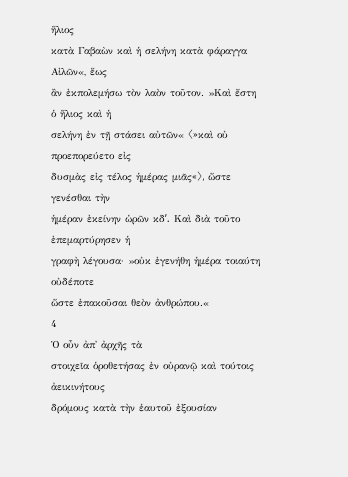ἥλιος
κατὰ Γαβαὼν καὶ ἡ σελήνη κατὰ φάραγγα Αἰλῶν«, ἕως
ἂν ἐκπολεμήσω τὸν λαὸν τοῦτον. »Καὶ ἔστη ὁ ἥλιος καὶ ἡ
σελήνη ἐν τῇ στάσει αὐτῶν« 〈»καὶ οὐ προεπορεύετο εἰς
δυσμὰς εἰς τέλος ἡμέρας μιᾶς«〉, ὥστε γενέσθαι τὴν
ἡμέραν ἐκείνην ὡρῶν κδʹ. Καὶ διὰ τοῦτο ἐπεμαρτύρησεν ἡ
γραφὴ λέγουσα· »οὐκ ἐγενήθη ἡμέρα τοιαύτη οὐδέποτε
ὥστε ἐπακοῦσαι θεὸν ἀνθρώπου.«
4
Ὁ οὖν ἀπ' ἀρχῆς τὰ
στοιχεῖα ὁροθετήσας ἐν οὐρανῷ καὶ τούτοις ἀεικινήτους
δρόμους κατὰ τὴν ἑαυτοῦ ἐξουσίαν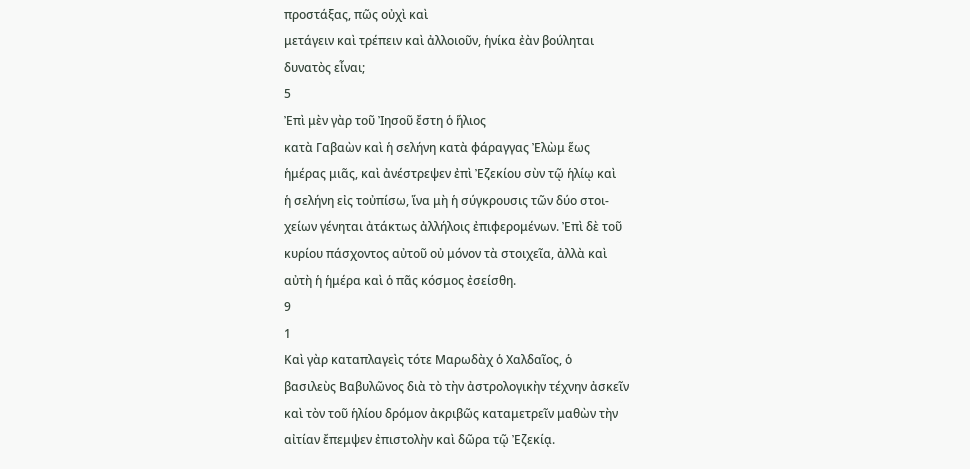προστάξας, πῶς οὐχὶ καὶ
μετάγειν καὶ τρέπειν καὶ ἀλλοιοῦν, ἡνίκα ἐὰν βούληται
δυνατὸς εἶναι;
5
Ἐπὶ μὲν γὰρ τοῦ Ἰησοῦ ἔστη ὁ ἥλιος
κατὰ Γαβαὼν καὶ ἡ σελήνη κατὰ φάραγγας Ἐλὼμ ἕως
ἡμέρας μιᾶς, καὶ ἀνέστρεψεν ἐπὶ Ἐζεκίου σὺν τῷ ἡλίῳ καὶ
ἡ σελήνη εἰς τοὐπίσω, ἵνα μὴ ἡ σύγκρουσις τῶν δύο στοι-
χείων γένηται ἀτάκτως ἀλλήλοις ἐπιφερομένων. Ἐπὶ δὲ τοῦ
κυρίου πάσχοντος αὐτοῦ οὐ μόνον τὰ στοιχεῖα, ἀλλὰ καὶ
αὐτὴ ἡ ἡμέρα καὶ ὁ πᾶς κόσμος ἐσείσθη.
9
1
Καὶ γὰρ καταπλαγεὶς τότε Μαρωδὰχ ὁ Χαλδαῖος, ὁ
βασιλεὺς Βαβυλῶνος διὰ τὸ τὴν ἀστρολογικὴν τέχνην ἀσκεῖν
καὶ τὸν τοῦ ἡλίου δρόμον ἀκριβῶς καταμετρεῖν μαθὼν τὴν
αἰτίαν ἔπεμψεν ἐπιστολὴν καὶ δῶρα τῷ Ἐζεκίᾳ.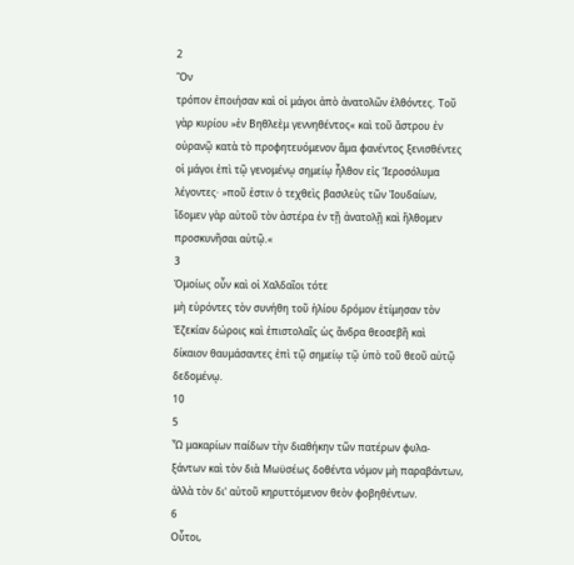2
Ὃν
τρόπον ἐποιήσαν καὶ οἱ μάγοι ἀπὸ ἀνατολῶν ἐλθόντες. Τοῦ
γὰρ κυρίου »ἐν Βηθλεὲμ γεννηθέντος« καὶ τοῦ ἄστρου ἐν
οὐρανῷ κατὰ τὸ προφητευόμενον ἅμα φανέντος ξενισθέντες
οἱ μάγοι ἐπὶ τῷ γενομένῳ σημείῳ ἦλθον εἰς Ἱεροσόλυμα
λέγοντες· »ποῦ ἐστιν ὁ τεχθεὶς βασιλεὺς τῶν Ἰουδαίων,
ἴδομεν γὰρ αὐτοῦ τὸν ἀστέρα ἐν τῇ ἀνατολῇ καὶ ἤλθομεν
προσκυνῆσαι αὐτῷ.«
3
Ὁμοίως οὖν καὶ οἱ Χαλδαῖοι τότε
μὴ εὑρόντες τὸν συνήθη τοῦ ἡλίου δρόμον ἐτίμησαν τὸν
Ἐζεκίαν δώροις καὶ ἐπιστολαῖς ὡς ἄνδρα θεοσεβῆ καὶ
δίκαιον θαυμάσαντες ἐπὶ τῷ σημείῳ τῷ ὑπὸ τοῦ θεοῦ αὐτῷ
δεδομένῳ.
10
5
Ὦ μακαρίων παίδων τὴν διαθήκην τῶν πατέρων φυλα-
ξάντων καὶ τὸν διὰ Μωϋσέως δοθέντα νόμον μὴ παραβάντων,
ἀλλὰ τὸν δι' αὐτοῦ κηρυττόμενον θεὸν φοβηθέντων.
6
Οὗτοι,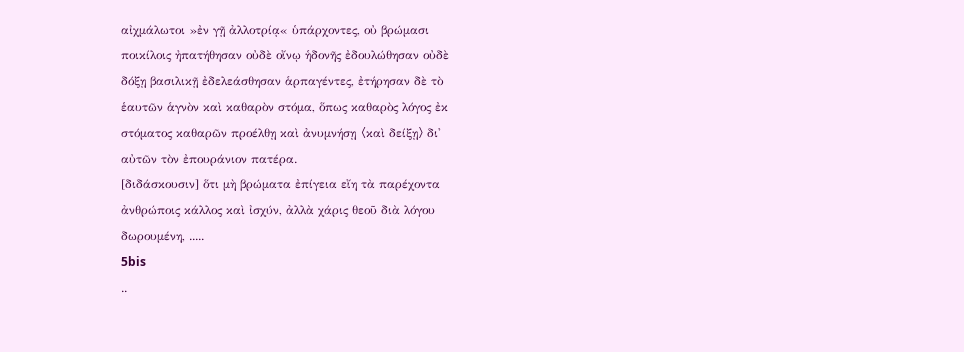αἰχμάλωτοι »ἐν γῇ ἀλλοτρίᾳ« ὑπάρχοντες, οὐ βρώμασι
ποικίλοις ἠπατήθησαν οὐδὲ οἴνῳ ἡδονῆς ἐδουλώθησαν οὐδὲ
δόξῃ βασιλικῇ ἐδελεάσθησαν ἁρπαγέντες, ἐτήρησαν δὲ τὸ
ἑαυτῶν ἁγνὸν καὶ καθαρὸν στόμα, ὅπως καθαρὸς λόγος ἐκ
στόματος καθαρῶν προέλθῃ καὶ ἀνυμνήσῃ 〈καὶ δείξῃ〉 δι'
αὐτῶν τὸν ἐπουράνιον πατέρα.
[διδάσκουσιν] ὅτι μὴ βρώματα ἐπίγεια εἴη τὰ παρέχοντα
ἀνθρώποις κάλλος καὶ ἰσχύν, ἀλλὰ χάρις θεοῦ διὰ λόγου
δωρουμένη, .....
5bis
..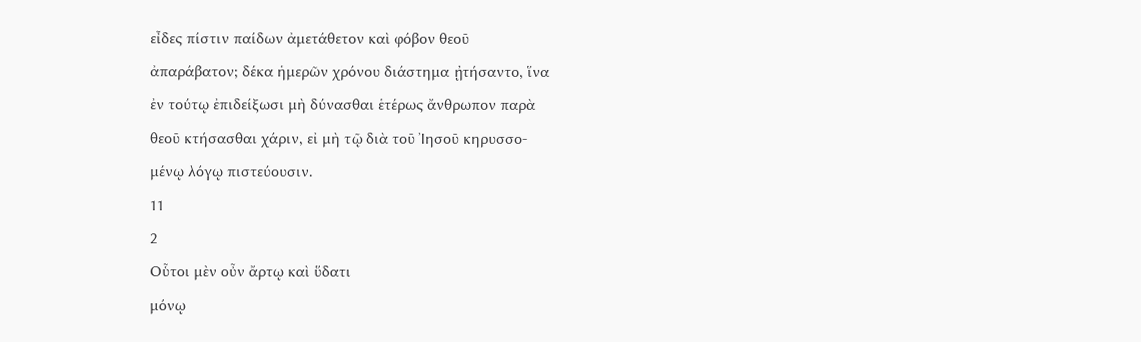εἶδες πίστιν παίδων ἀμετάθετον καὶ φόβον θεοῦ
ἀπαράβατον; δέκα ἡμερῶν χρόνου διάστημα ᾐτήσαντο, ἵνα
ἐν τούτῳ ἐπιδείξωσι μὴ δύνασθαι ἑτέρως ἄνθρωπον παρὰ
θεοῦ κτήσασθαι χάριν, εἰ μὴ τῷ διὰ τοῦ Ἰησοῦ κηρυσσο-
μένῳ λόγῳ πιστεύουσιν.
11
2
Οὗτοι μὲν οὖν ἄρτῳ καὶ ὕδατι
μόνῳ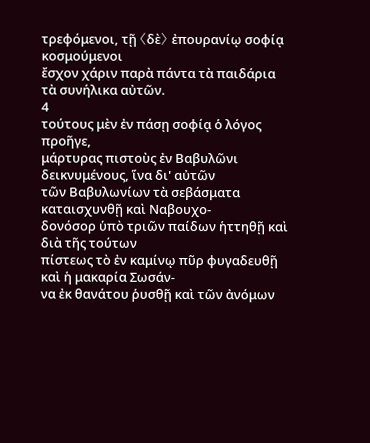τρεφόμενοι, τῇ 〈δὲ〉 ἐπουρανίῳ σοφίᾳ κοσμούμενοι
ἔσχον χάριν παρὰ πάντα τὰ παιδάρια τὰ συνήλικα αὐτῶν.
4
τούτους μὲν ἐν πάσῃ σοφίᾳ ὁ λόγος προῆγε,
μάρτυρας πιστοὺς ἐν Βαβυλῶνι δεικνυμένους, ἵνα δι' αὐτῶν
τῶν Βαβυλωνίων τὰ σεβάσματα καταισχυνθῇ καὶ Ναβουχο-
δονόσορ ὑπὸ τριῶν παίδων ἡττηθῇ καὶ διὰ τῆς τούτων
πίστεως τὸ ἐν καμίνῳ πῦρ φυγαδευθῇ καὶ ἡ μακαρία Σωσάν-
να ἐκ θανάτου ῥυσθῇ καὶ τῶν ἀνόμων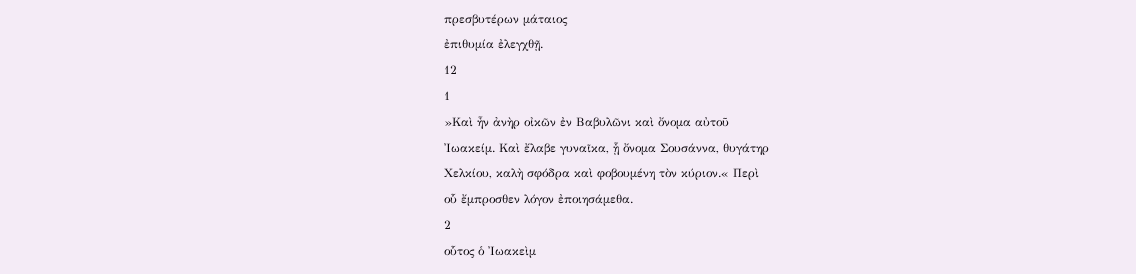πρεσβυτέρων μάταιος
ἐπιθυμία ἐλεγχθῇ.
12
1
»Καὶ ἦν ἀνὴρ οἰκῶν ἐν Βαβυλῶνι καὶ ὄνομα αὐτοῦ
Ἰωακείμ. Καὶ ἔλαβε γυναῖκα, ᾗ ὄνομα Σουσάννα, θυγάτηρ
Χελκίου, καλὴ σφόδρα καὶ φοβουμένη τὸν κύριον.« Περὶ
οὗ ἔμπροσθεν λόγον ἐποιησάμεθα.
2
οὗτος ὁ Ἰωακεὶμ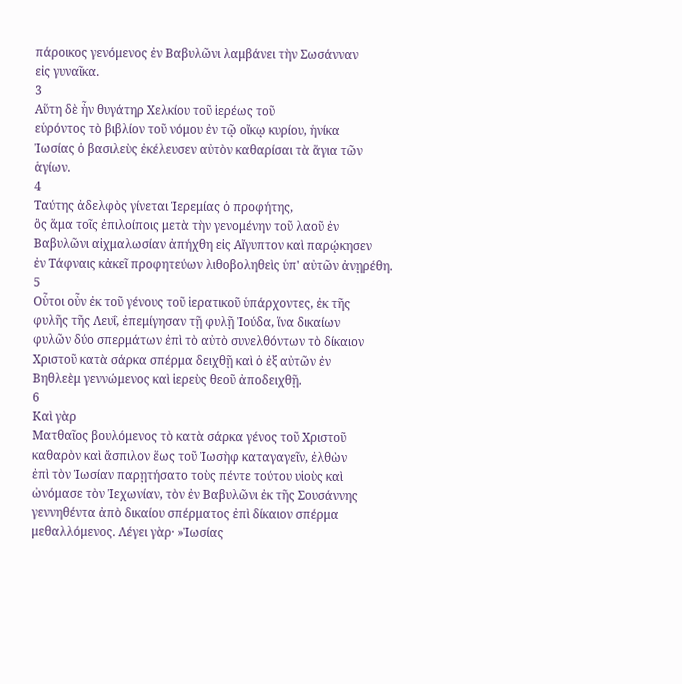πάροικος γενόμενος ἐν Βαβυλῶνι λαμβάνει τὴν Σωσάνναν
εἰς γυναῖκα.
3
Αὕτη δὲ ἦν θυγάτηρ Χελκίου τοῦ ἱερέως τοῦ
εὑρόντος τὸ βιβλίον τοῦ νόμου ἐν τῷ οἴκῳ κυρίου, ἡνίκα
Ἰωσίας ὁ βασιλεὺς ἐκέλευσεν αὐτὸν καθαρίσαι τὰ ἅγια τῶν
ἁγίων.
4
Ταύτης ἀδελφὸς γίνεται Ἱερεμίας ὁ προφήτης,
ὃς ἅμα τοῖς ἐπιλοίποις μετὰ τὴν γενομένην τοῦ λαοῦ ἐν
Βαβυλῶνι αἰχμαλωσίαν ἀπήχθη εἰς Αἴγυπτον καὶ παρῴκησεν
ἐν Τάφναις κἀκεῖ προφητεύων λιθοβοληθεὶς ὑπ' αὐτῶν ἀνῃρέθη.
5
Οὗτοι οὖν ἐκ τοῦ γένους τοῦ ἱερατικοῦ ὑπάρχοντες, ἐκ τῆς
φυλῆς τῆς Λευΐ, ἐπεμίγησαν τῇ φυλῇ Ἰούδα, ἵνα δικαίων
φυλῶν δύο σπερμάτων ἐπὶ τὸ αὐτὸ συνελθόντων τὸ δίκαιον
Χριστοῦ κατὰ σάρκα σπέρμα δειχθῇ καὶ ὁ ἐξ αὐτῶν ἐν
Βηθλεὲμ γεννώμενος καὶ ἱερεὺς θεοῦ ἀποδειχθῇ.
6
Καὶ γὰρ
Ματθαῖος βουλόμενος τὸ κατὰ σάρκα γένος τοῦ Χριστοῦ
καθαρὸν καὶ ἄσπιλον ἕως τοῦ Ἰωσὴφ καταγαγεῖν, ἐλθὼν
ἐπὶ τὸν Ἰωσίαν παρῃτήσατο τοὺς πέντε τούτου υἱοὺς καὶ
ὠνόμασε τὸν Ἰεχωνίαν, τὸν ἐν Βαβυλῶνι ἐκ τῆς Σουσάννης
γεννηθέντα ἀπὸ δικαίου σπέρματος ἐπὶ δίκαιον σπέρμα
μεθαλλόμενος. Λέγει γὰρ· »Ἰωσίας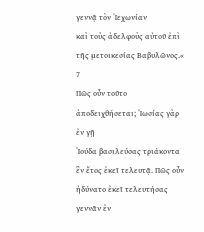γεννᾷ τὸν Ἰεχωνίαν
καὶ τοὺς ἀδελφοὺς αὐτοῦ ἐπὶ τῆς μετοικεσίας Βαβυλῶνος.«
7
Πῶς οὖν τοῦτο ἀποδειχθήσεται; Ἰωσίας γὰρ ἐν γῇ
Ἰούδα βασιλεύσας τριάκοντα ἓν ἔτος ἐκεῖ τελευτᾷ. Πῶς οὖν
ἠδύνατο ἐκεῖ τελευτήσας γεννᾶν ἐν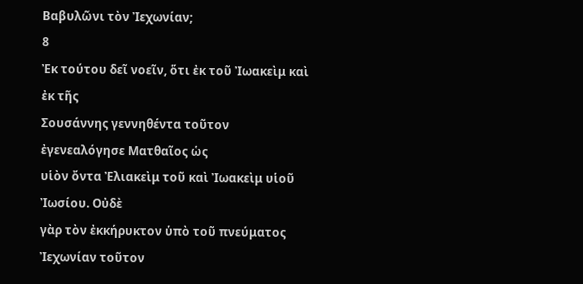Βαβυλῶνι τὸν Ἰεχωνίαν;
8
Ἐκ τούτου δεῖ νοεῖν, ὅτι ἐκ τοῦ Ἰωακεὶμ καὶ ἐκ τῆς
Σουσάννης γεννηθέντα τοῦτον ἐγενεαλόγησε Ματθαῖος ὡς
υἱὸν ὄντα Ἐλιακεὶμ τοῦ καὶ Ἰωακεὶμ υἱοῦ Ἰωσίου. Οὐδὲ
γὰρ τὸν ἐκκήρυκτον ὑπὸ τοῦ πνεύματος Ἰεχωνίαν τοῦτον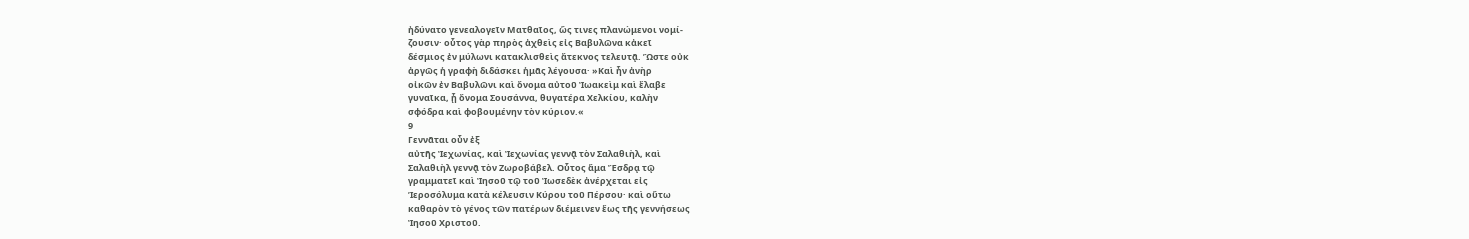ἠδύνατο γενεαλογεῖν Ματθαῖος, ὥς τινες πλανώμενοι νομί-
ζουσιν· οὗτος γὰρ πηρὸς ἀχθεὶς εἰς Βαβυλῶνα κἀκεῖ
δέσμιος ἐν μύλωνι κατακλισθεὶς ἄτεκνος τελευτᾷ. Ὥστε οὐκ
ἀργῶς ἡ γραφὴ διδάσκει ἡμᾶς λέγουσα· »Καὶ ἦν ἀνὴρ
οἰκῶν ἐν Βαβυλῶνι καὶ ὄνομα αὐτοῦ Ἰωακεὶμ καὶ ἔλαβε
γυναῖκα, ᾗ ὄνομα Σουσάννα, θυγατέρα Χελκίου, καλὴν
σφόδρα καὶ φοβουμένην τὸν κύριον.«
9
Γεννᾶται οὖν ἐξ
αὐτῆς Ἰεχωνίας, καὶ Ἰεχωνίας γεννᾷ τὸν Σαλαθιὴλ, καὶ
Σαλαθιὴλ γεννᾷ τὸν Ζωροβάβελ. Οὗτος ἅμα Ἔσδρᾳ τῷ
γραμματεῖ καὶ Ἰησοῦ τῷ τοῦ Ἰωσεδὲκ ἀνέρχεται εἰς
Ἱεροσόλυμα κατὰ κέλευσιν Κύρου τοῦ Πέρσου· καὶ οὕτω
καθαρὸν τὸ γένος τῶν πατέρων διέμεινεν ἕως τῆς γεννήσεως
Ἰησοῦ Χριστοῦ.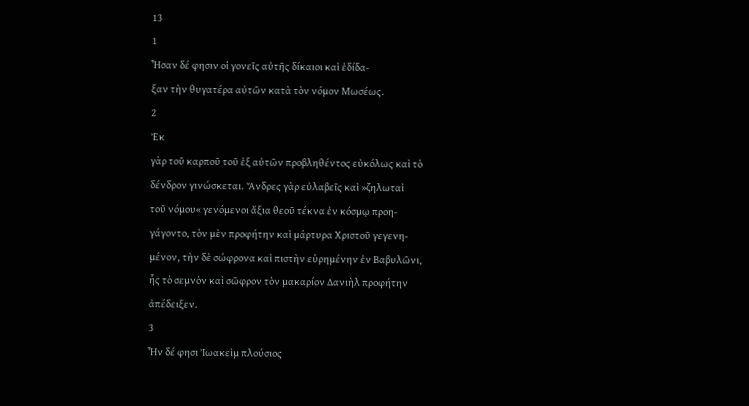13
1
Ἦσαν δέ φησιν οἱ γονεῖς αὐτῆς δίκαιοι καὶ ἐδίδα-
ξαν τὴν θυγατέρα αὐτῶν κατὰ τὸν νόμον Μωσέως.
2
Ἐκ
γὰρ τοῦ καρποῦ τοῦ ἐξ αὐτῶν προβληθέντος εὐκόλως καὶ τὸ
δένδρον γινώσκεται. Ἄνδρες γὰρ εὐλαβεῖς καὶ »ζηλωταὶ
τοῦ νόμου« γενόμενοι ἄξια θεοῦ τέκνα ἐν κόσμῳ προη-
γάγοντο, τὸν μὲν προφήτην καὶ μάρτυρα Χριστοῦ γεγενη-
μένον, τὴν δὲ σώφρονα καὶ πιστὴν εὑρημένην ἐν Βαβυλῶνι,
ἧς τὸ σεμνὸν καὶ σῶφρον τὸν μακαρίον Δανιὴλ προφήτην
ἀπέδειξεν.
3
Ἦν δέ φησι Ἰωακεὶμ πλούσιος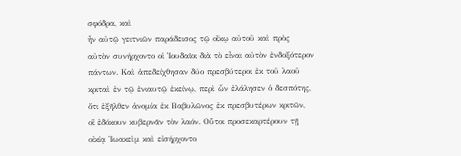σφόδρα, καὶ
ἦν αὐτῷ γειτνιῶν παράδεισος τῷ οἴκῳ αὐτοῦ καὶ πρὸς
αὐτὸν συνήρχοντο οἱ Ἰουδαῖοι διὰ τὸ εἶναι αὐτὸν ἐνδοξότερον
πάντων. Καὶ ἀπεδείχθησαν δύο πρεσβύτεροι ἐκ τοῦ λαοῦ
κριταὶ ἐν τῷ ἐνιαυτῷ ἐκείνῳ, περὶ ὧν ἐλάλησεν ὁ δεσπότης,
ὅτι ἐξῆλθεν ἀνομία ἐκ Βαβυλῶνος ἐκ πρεσβυτέρων κριτῶν,
οἳ ἐδόκουν κυβερνᾶν τὸν λαόν. Οὗτοι προσεκαρτέρουν τῇ
οἰκίᾳ Ἰωακεὶμ καὶ εἰσήρχοντο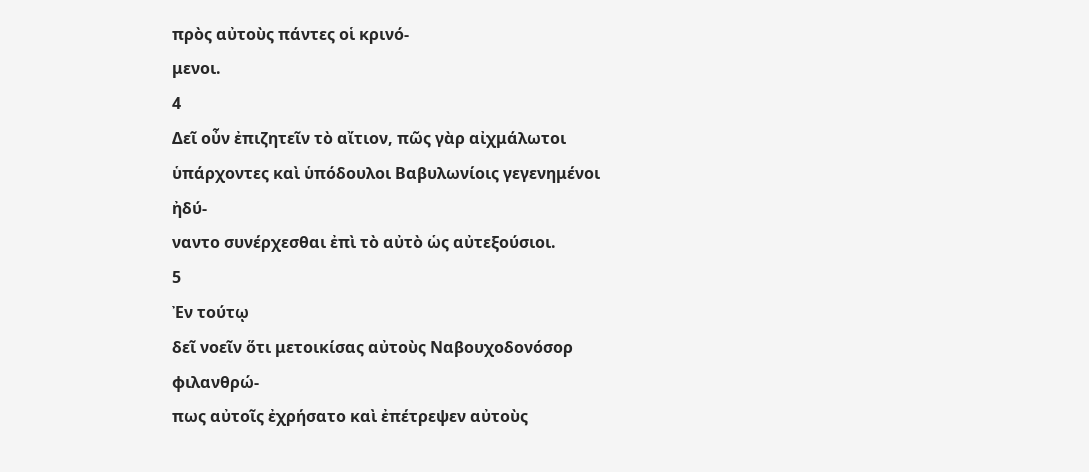πρὸς αὐτοὺς πάντες οἱ κρινό-
μενοι.
4
Δεῖ οὖν ἐπιζητεῖν τὸ αἴτιον, πῶς γὰρ αἰχμάλωτοι
ὑπάρχοντες καὶ ὑπόδουλοι Βαβυλωνίοις γεγενημένοι ἠδύ-
ναντο συνέρχεσθαι ἐπὶ τὸ αὐτὸ ὡς αὐτεξούσιοι.
5
Ἐν τούτῳ
δεῖ νοεῖν ὅτι μετοικίσας αὐτοὺς Ναβουχοδονόσορ φιλανθρώ-
πως αὐτοῖς ἐχρήσατο καὶ ἐπέτρεψεν αὐτοὺς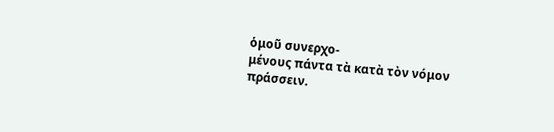ὁμοῦ συνερχο-
μένους πάντα τὰ κατὰ τὸν νόμον πράσσειν.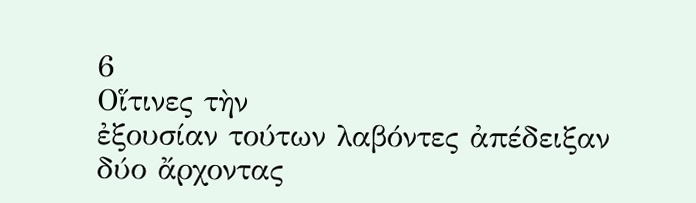6
Οἵτινες τὴν
ἐξουσίαν τούτων λαβόντες ἀπέδειξαν δύο ἄρχοντας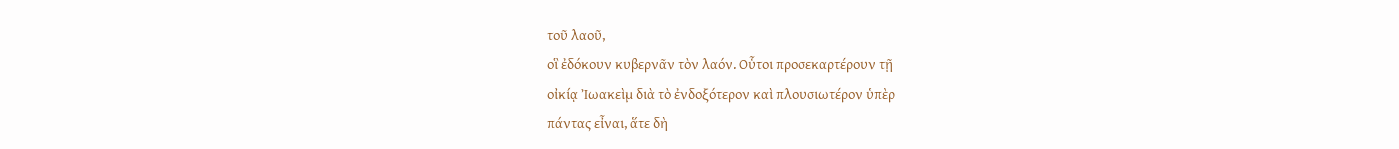τοῦ λαοῦ,
οἳ ἐδόκουν κυβερνᾶν τὸν λαόν. Οὗτοι προσεκαρτέρουν τῇ
οἰκίᾳ Ἰωακεὶμ διὰ τὸ ἐνδοξότερον καὶ πλουσιωτέρον ὑπὲρ
πάντας εἶναι, ἅτε δὴ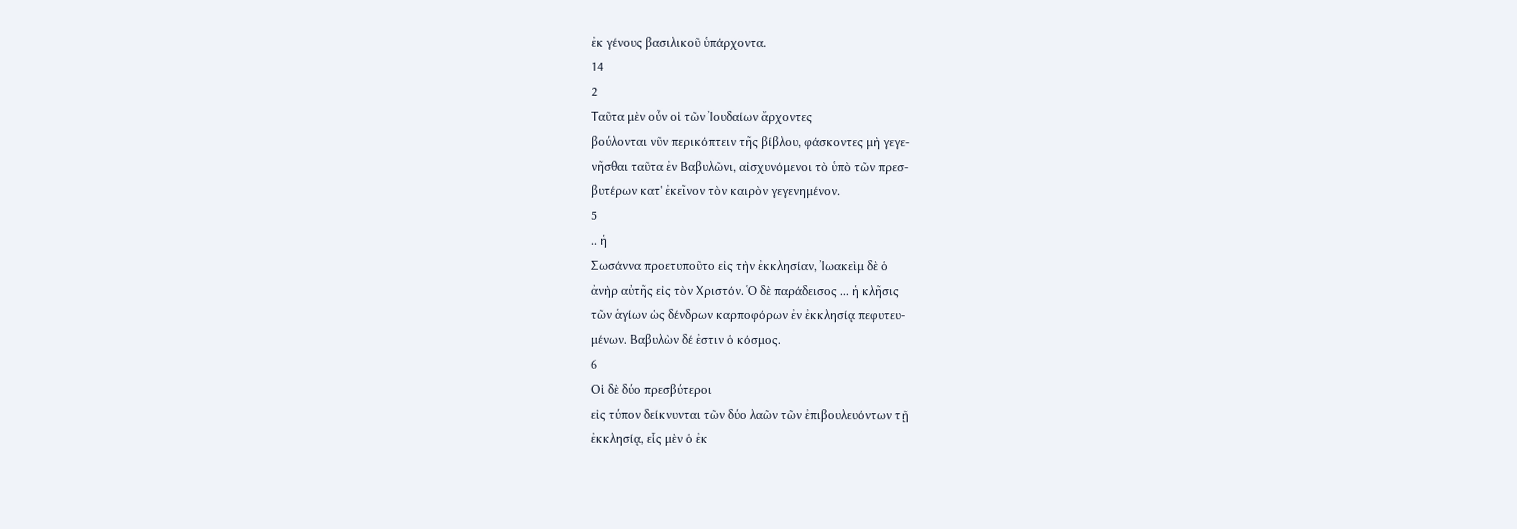ἐκ γένους βασιλικοῦ ὑπάρχοντα.
14
2
Ταῦτα μὲν οὖν οἱ τῶν Ἰουδαίων ἄρχοντες
βούλονται νῦν περικόπτειν τῆς βίβλου, φάσκοντες μὴ γεγε-
νῆσθαι ταῦτα ἐν Βαβυλῶνι, αἰσχυνόμενοι τὸ ὑπὸ τῶν πρεσ-
βυτέρων κατ' ἐκεῖνον τὸν καιρὸν γεγενημένον.
5
.. ἡ
Σωσάννα προετυποῦτο εἰς τὴν ἐκκλησίαν, Ἰωακεὶμ δὲ ὁ
ἀνὴρ αὐτῆς εἰς τὸν Χριστόν. Ὁ δὲ παράδεισος ... ἡ κλῆσις
τῶν ἁγίων ὡς δένδρων καρποφόρων ἐν ἐκκλησίᾳ πεφυτευ-
μένων. Βαβυλὼν δέ ἐστιν ὁ κόσμος.
6
Οἱ δὲ δύο πρεσβύτεροι
εἰς τύπον δείκνυνται τῶν δύο λαῶν τῶν ἐπιβουλευόντων τῇ
ἐκκλησίᾳ, εἷς μὲν ὁ ἐκ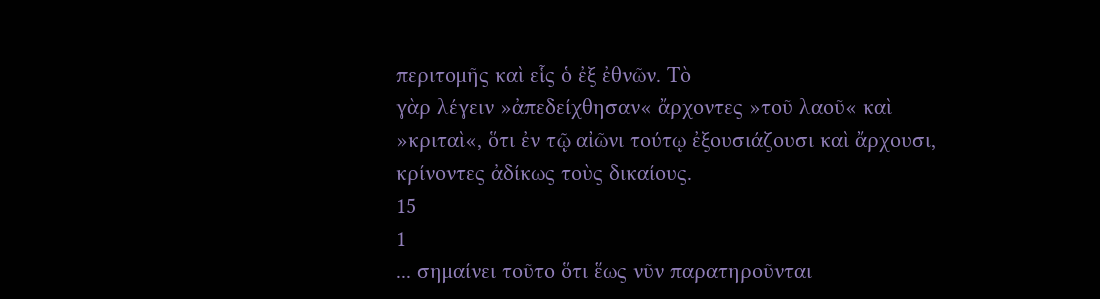περιτομῆς καὶ εἷς ὁ ἐξ ἐθνῶν. Τὸ
γὰρ λέγειν »ἀπεδείχθησαν« ἄρχοντες »τοῦ λαοῦ« καὶ
»κριταὶ«, ὅτι ἐν τῷ αἰῶνι τούτῳ ἐξουσιάζουσι καὶ ἄρχουσι,
κρίνοντες ἀδίκως τοὺς δικαίους.
15
1
... σημαίνει τοῦτο ὅτι ἕως νῦν παρατηροῦνται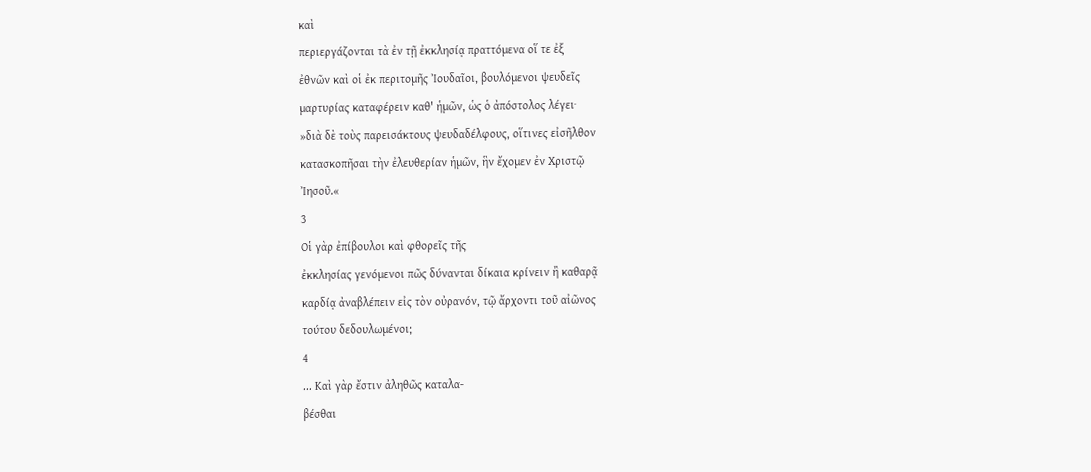καὶ
περιεργάζονται τὰ ἐν τῇ ἐκκλησίᾳ πραττόμενα οἵ τε ἐξ
ἐθνῶν καὶ οἱ ἐκ περιτομῆς Ἰουδαῖοι, βουλόμενοι ψευδεῖς
μαρτυρίας καταφέρειν καθ' ἡμῶν, ὡς ὁ ἀπόστολος λέγει·
»διὰ δὲ τοὺς παρεισάκτους ψευδαδέλφους, οἵτινες εἰσῆλθον
κατασκοπῆσαι τὴν ἐλευθερίαν ἡμῶν, ἣν ἔχομεν ἐν Χριστῷ
Ἰησοῦ.«
3
Οἱ γὰρ ἐπίβουλοι καὶ φθορεῖς τῆς
ἐκκλησίας γενόμενοι πῶς δύνανται δίκαια κρίνειν ἢ καθαρᾷ
καρδίᾳ ἀναβλέπειν εἰς τὸν οὐρανόν, τῷ ἄρχοντι τοῦ αἰῶνος
τούτου δεδουλωμένοι;
4
... Καὶ γὰρ ἔστιν ἀληθῶς καταλα-
βέσθαι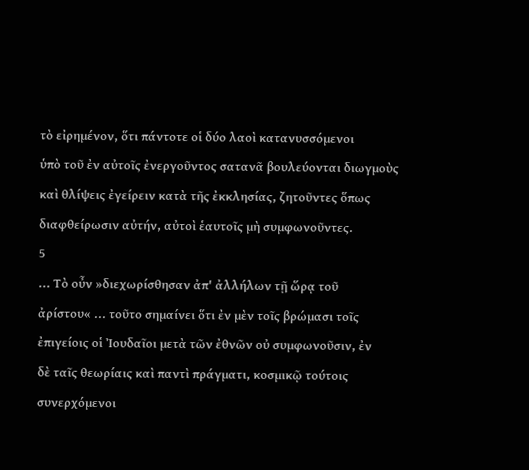τὸ εἰρημένον, ὅτι πάντοτε οἱ δύο λαοὶ κατανυσσόμενοι
ὑπὸ τοῦ ἐν αὐτοῖς ἐνεργοῦντος σατανᾶ βουλεύονται διωγμοὺς
καὶ θλίψεις ἐγείρειν κατὰ τῆς ἐκκλησίας, ζητοῦντες ὅπως
διαφθείρωσιν αὐτήν, αὐτοὶ ἑαυτοῖς μὴ συμφωνοῦντες.
5
... Τὸ οὖν »διεχωρίσθησαν ἀπ' ἀλλήλων τῇ ὥρᾳ τοῦ
ἀρίστου« ... τοῦτο σημαίνει ὅτι ἐν μὲν τοῖς βρώμασι τοῖς
ἐπιγείοις οἱ Ἰουδαῖοι μετὰ τῶν ἐθνῶν οὐ συμφωνοῦσιν, ἐν
δὲ ταῖς θεωρίαις καὶ παντὶ πράγματι, κοσμικῷ τούτοις
συνερχόμενοι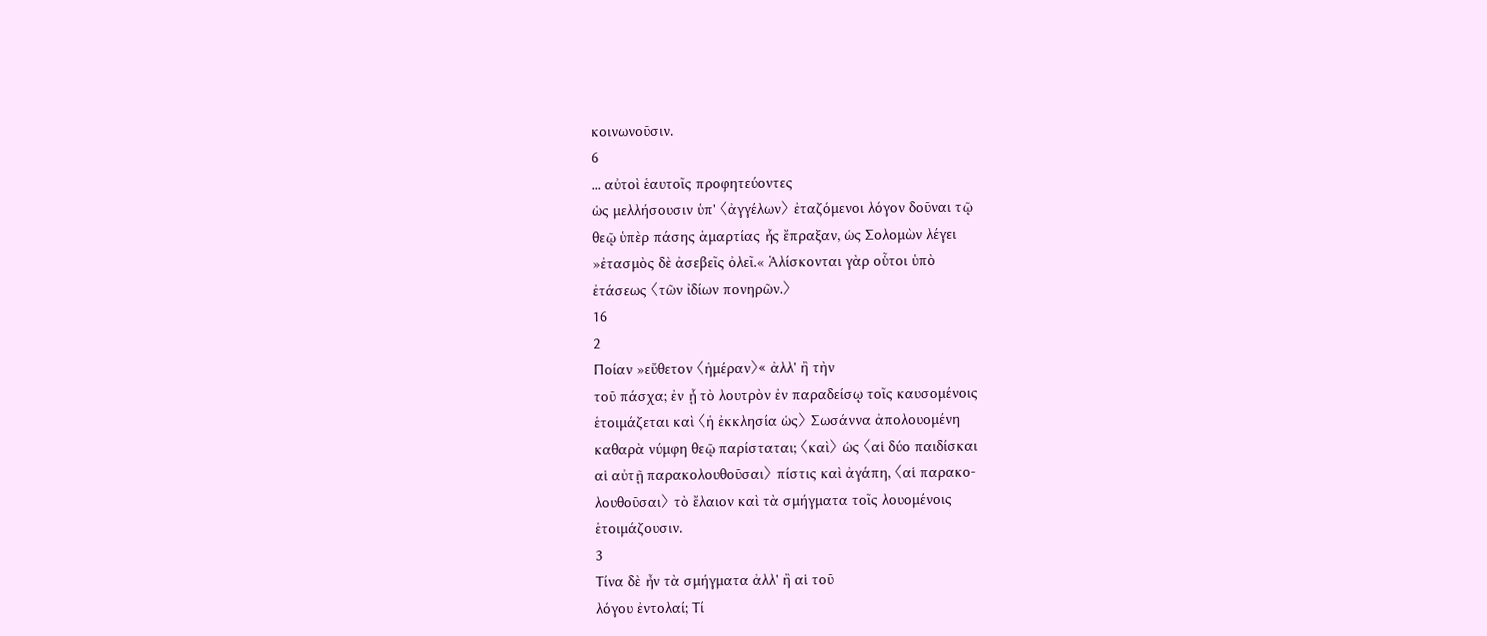κοινωνοῦσιν.
6
... αὐτοὶ ἑαυτοῖς προφητεύοντες
ὡς μελλήσουσιν ὑπ' 〈ἀγγέλων〉 ἐταζόμενοι λόγον δοῦναι τῷ
θεῷ ὑπὲρ πάσης ἁμαρτίας ἧς ἔπραξαν, ὡς Σολομὼν λέγει
»ἐτασμὸς δὲ ἀσεβεῖς ὀλεῖ.« Ἁλίσκονται γὰρ οὗτοι ὑπὸ
ἐτάσεως 〈τῶν ἰδίων πονηρῶν.〉
16
2
Ποίαν »εὔθετον 〈ἡμέραν〉« ἀλλ' ἢ τὴν
τοῦ πάσχα; ἐν ᾗ τὸ λουτρὸν ἐν παραδείσῳ τοῖς καυσομένοις
ἑτοιμάζεται καὶ 〈ἡ ἐκκλησία ὡς〉 Σωσάννα ἀπολουομένη
καθαρὰ νύμφη θεῷ παρίσταται; 〈καὶ〉 ὡς 〈αἱ δύο παιδίσκαι
αἱ αὐτῇ παρακολουθοῦσαι〉 πίστις καὶ ἀγάπη, 〈αἱ παρακο-
λουθοῦσαι〉 τὸ ἔλαιον καὶ τὰ σμήγματα τοῖς λουομένοις
ἑτοιμάζουσιν.
3
Τίνα δὲ ἦν τὰ σμήγματα ἀλλ' ἢ αἱ τοῦ
λόγου ἐντολαί; Τί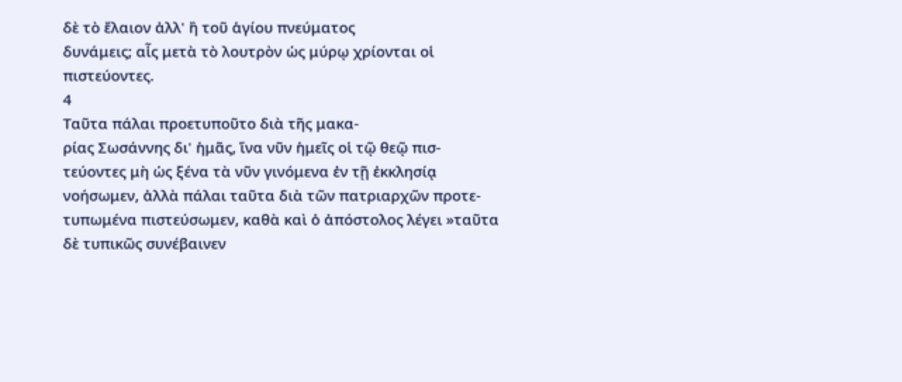δὲ τὸ ἔλαιον ἀλλ' ἢ τοῦ ἁγίου πνεύματος
δυνάμεις; αἷς μετὰ τὸ λουτρὸν ὡς μύρῳ χρίονται οἱ
πιστεύοντες.
4
Ταῦτα πάλαι προετυποῦτο διὰ τῆς μακα-
ρίας Σωσάννης δι' ἡμᾶς, ἵνα νῦν ἡμεῖς οἱ τῷ θεῷ πισ-
τεύοντες μὴ ὡς ξένα τὰ νῦν γινόμενα ἐν τῇ ἐκκλησίᾳ
νοήσωμεν, ἀλλὰ πάλαι ταῦτα διὰ τῶν πατριαρχῶν προτε-
τυπωμένα πιστεύσωμεν, καθὰ καὶ ὁ ἀπόστολος λέγει »ταῦτα
δὲ τυπικῶς συνέβαινεν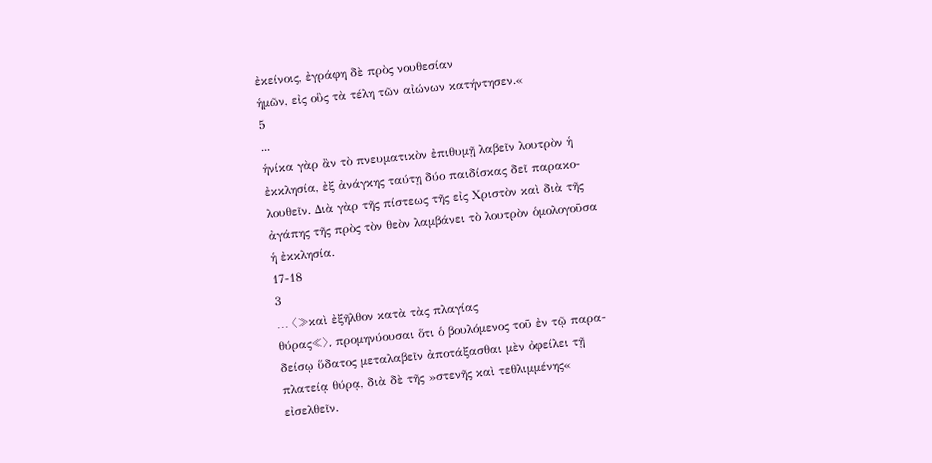ἐκείνοις, ἐγράφη δὲ πρὸς νουθεσίαν
ἡμῶν, εἰς οὓς τὰ τέλη τῶν αἰώνων κατήντησεν.«
5
...
ἡνίκα γὰρ ἂν τὸ πνευματικὸν ἐπιθυμῇ λαβεῖν λουτρὸν ἡ
ἐκκλησία, ἐξ ἀνάγκης ταύτῃ δύο παιδίσκας δεῖ παρακο-
λουθεῖν. Διὰ γὰρ τῆς πίστεως τῆς εἰς Χριστὸν καὶ διὰ τῆς
ἀγάπης τῆς πρὸς τὸν θεὸν λαμβάνει τὸ λουτρὸν ὁμολογοῦσα
ἡ ἐκκλησία.
17-18
3
... 〈»καὶ ἐξῆλθον κατὰ τὰς πλαγίας
θύρας«〉, προμηνύουσαι ὅτι ὁ βουλόμενος τοῦ ἐν τῷ παρα-
δείσῳ ὕδατος μεταλαβεῖν ἀποτάξασθαι μὲν ὀφείλει τῇ
πλατείᾳ θύρᾳ, διὰ δὲ τῆς »στενῆς καὶ τεθλιμμένης«
εἰσελθεῖν.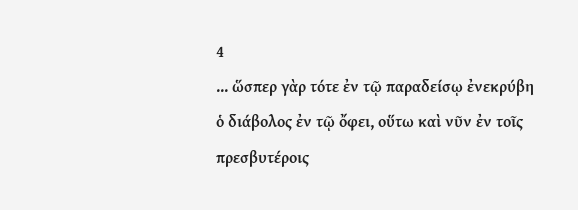4
... ὥσπερ γὰρ τότε ἐν τῷ παραδείσῳ ἐνεκρύβη
ὁ διάβολος ἐν τῷ ὄφει, οὕτω καὶ νῦν ἐν τοῖς πρεσβυτέροις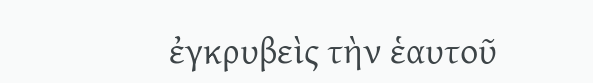ἐγκρυβεὶς τὴν ἑαυτοῦ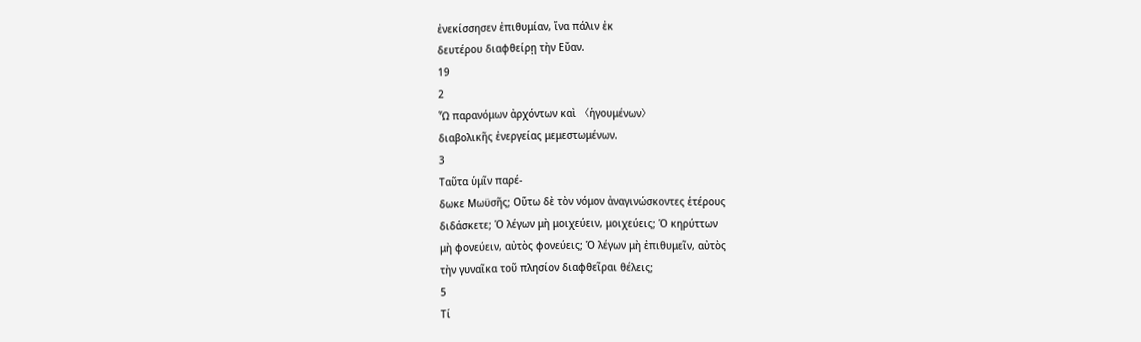ἐνεκίσσησεν ἐπιθυμίαν, ἵνα πάλιν ἐκ
δευτέρου διαφθείρῃ τὴν Εὔαν.
19
2
Ὦ παρανόμων ἀρχόντων καὶ 〈ἡγουμένων〉
διαβολικῆς ἐνεργείας μεμεστωμένων.
3
Ταῦτα ὑμῖν παρέ-
δωκε Μωϋσῆς; Οὕτω δὲ τὸν νόμον ἀναγινώσκοντες ἑτέρους
διδάσκετε; Ὁ λέγων μὴ μοιχεύειν, μοιχεύεις; Ὁ κηρύττων
μὴ φονεύειν, αὐτὸς φονεύεις; Ὁ λέγων μὴ ἐπιθυμεῖν, αὐτὸς
τὴν γυναῖκα τοῦ πλησίον διαφθεῖραι θέλεις;
5
Τί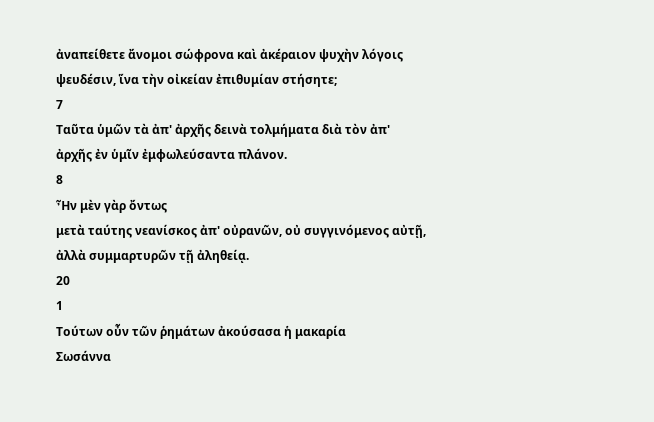ἀναπείθετε ἄνομοι σώφρονα καὶ ἀκέραιον ψυχὴν λόγοις
ψευδέσιν, ἵνα τὴν οἰκείαν ἐπιθυμίαν στήσητε;
7
Ταῦτα ὑμῶν τὰ ἀπ' ἀρχῆς δεινὰ τολμήματα διὰ τὸν ἀπ'
ἀρχῆς ἐν ὑμῖν ἐμφωλεύσαντα πλάνον.
8
Ἦν μὲν γὰρ ὄντως
μετὰ ταύτης νεανίσκος ἀπ' οὐρανῶν, οὐ συγγινόμενος αὐτῇ,
ἀλλὰ συμμαρτυρῶν τῇ ἀληθείᾳ.
20
1
Τούτων οὖν τῶν ῥημάτων ἀκούσασα ἡ μακαρία
Σωσάννα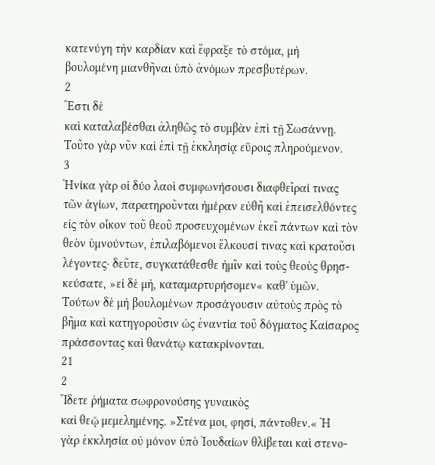κατενύγη τὴν καρδίαν καὶ ἔφραξε τὸ στόμα, μὴ
βουλομένη μιανθῆναι ὑπὸ ἀνόμων πρεσβυτέρων.
2
Ἔστι δὲ
καὶ καταλαβέσθαι ἀληθῶς τὸ συμβὰν ἐπὶ τῇ Σωσάννῃ.
Τοῦτο γὰρ νῦν καὶ ἐπὶ τῇ ἐκκλησίᾳ εὕροις πληρούμενον.
3
Ἡνίκα γὰρ οἱ δύο λαοὶ συμφωνήσουσι διαφθεῖραί τινας
τῶν ἁγίων, παρατηροῦνται ἡμέραν εὐθῆ καὶ ἐπεισελθόντες
εἰς τὸν οἶκον τοῦ θεοῦ προσευχομένων ἐκεῖ πάντων καὶ τὸν
θεὸν ὑμνούντων, ἐπιλαβόμενοι ἕλκουσί τινας καὶ κρατοῦσι
λέγοντες· δεῦτε, συγκατάθεσθε ἡμῖν καὶ τοὺς θεοὺς θρησ-
κεύσατε, »εἰ δὲ μὴ, καταμαρτυρήσομεν« καθ' ὑμῶν.
Τούτων δὲ μὴ βουλομένων προσάγουσιν αὐτοὺς πρὸς τὸ
βῆμα καὶ κατηγοροῦσιν ὡς ἐναντία τοῦ δόγματος Καίσαρος
πράσσοντας καὶ θανάτῳ κατακρίνονται.
21
2
Ἴδετε ῥήματα σωφρονούσης γυναικὸς
καὶ θεῷ μεμελημένης. »Στένα μοι, φησί, πάντοθεν.« Ἡ
γὰρ ἐκκλησία οὐ μόνον ὑπὸ Ἰουδαίων θλίβεται καὶ στενο-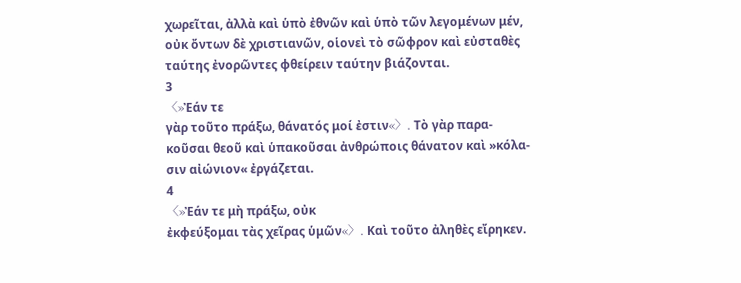χωρεῖται, ἀλλὰ καὶ ὑπὸ ἐθνῶν καὶ ὑπὸ τῶν λεγομένων μέν,
οὐκ ὄντων δὲ χριστιανῶν, οἱονεὶ τὸ σῶφρον καὶ εὐσταθὲς
ταύτης ἐνορῶντες φθείρειν ταύτην βιάζονται.
3
〈»Ἐάν τε
γὰρ τοῦτο πράξω, θάνατός μοί ἐστιν«〉. Τὸ γὰρ παρα-
κοῦσαι θεοῦ καὶ ὑπακοῦσαι ἀνθρώποις θάνατον καὶ »κόλα-
σιν αἰώνιον« ἐργάζεται.
4
〈»Ἐάν τε μὴ πράξω, οὐκ
ἐκφεύξομαι τὰς χεῖρας ὑμῶν«〉. Καὶ τοῦτο ἀληθὲς εἴρηκεν.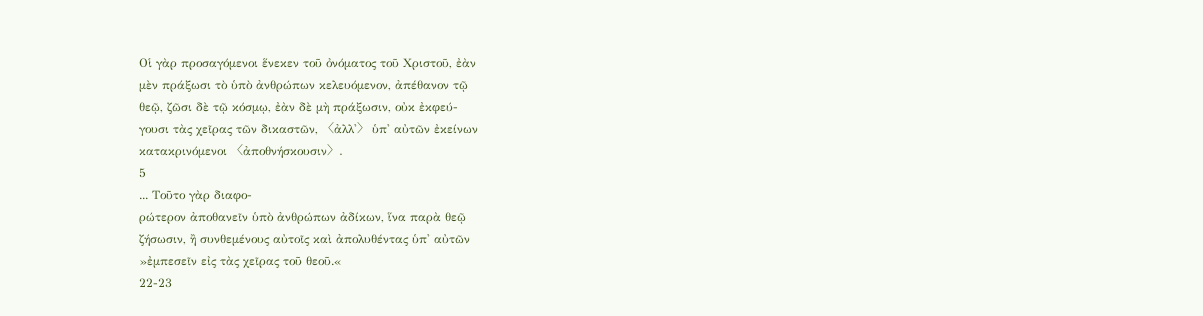Οἱ γὰρ προσαγόμενοι ἕνεκεν τοῦ ὀνόματος τοῦ Χριστοῦ, ἐὰν
μὲν πράξωσι τὸ ὑπὸ ἀνθρώπων κελευόμενον, ἀπέθανον τῷ
θεῷ, ζῶσι δὲ τῷ κόσμῳ, ἐὰν δὲ μὴ πράξωσιν, οὐκ ἐκφεύ-
γουσι τὰς χεῖρας τῶν δικαστῶν, 〈ἀλλ'〉 ὑπ' αὐτῶν ἐκείνων
κατακρινόμενοι 〈ἀποθνήσκουσιν〉.
5
... Τοῦτο γὰρ διαφο-
ρώτερον ἀποθανεῖν ὑπὸ ἀνθρώπων ἀδίκων, ἵνα παρὰ θεῷ
ζήσωσιν, ἢ συνθεμένους αὐτοῖς καὶ ἀπολυθέντας ὑπ' αὐτῶν
»ἐμπεσεῖν εἰς τὰς χεῖρας τοῦ θεοῦ.«
22-23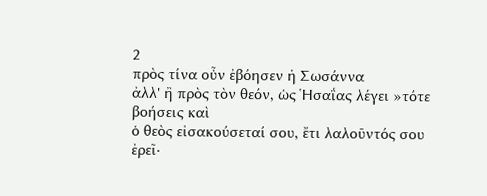2
πρὸς τίνα οὖν ἐβόησεν ἡ Σωσάννα
ἀλλ' ἢ πρὸς τὸν θεόν, ὡς Ἡσαΐας λέγει »τότε βοήσεις καὶ
ὁ θεὸς εἰσακούσεταί σου, ἔτι λαλοῦντός σου ἐρεῖ·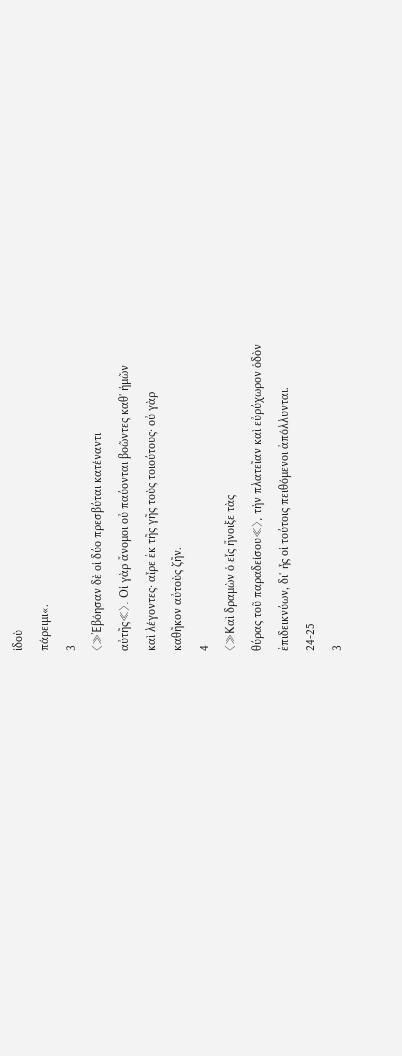ἰδοὺ
πάρειμι«.
3
〈»Ἐβόησαν δὲ οἱ δύο πρεσβύται κατέναντι
αὐτῆς«〉. Οἱ γὰρ ἄνομοι οὐ παύονται βοῶντες καθ' ἡμῶν
καὶ λέγοντες· αἶρε ἐκ τῆς γῆς τοὺς τοιούτους· οὐ γὰρ
καθῆκον αὐτοὺς ζῆν.
4
〈»Καὶ δραμὼν ὁ εἷς ἤνοιξε τὰς
θύρας τοῦ παραδείσου«〉, τὴν πλατεῖαν καὶ εὐρύχωρον ὁδὸν
ἐπιδεικνύων, δι' ἧς οἱ τούτοις πειθόμενοι ἀπόλλυνται.
24-25
3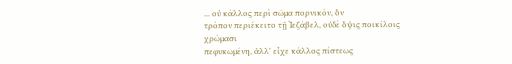... οὐ κάλλος περὶ σῶμα πορνικόν, ὃν
τρόπον περιέκειτο τῇ Ἰεζάβελ, οὐδὲ ὄψις ποικίλοις χρώμασι
πεφυκωμένη, ἀλλ' εἶχε κάλλος πίστεως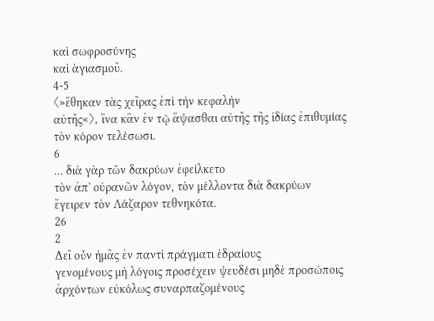καὶ σωφροσύνης
καὶ ἁγιασμοῦ.
4-5
〈»ἔθηκαν τὰς χεῖρας ἐπὶ τὴν κεφαλὴν
αὐτῆς«〉, ἵνα κἂν ἐν τῷ ἅψασθαι αὐτῆς τῆς ἰδίας ἐπιθυμίας
τὸν κόρον τελέσωσι.
6
... διὰ γὰρ τῶν δακρύων ἐφείλκετο
τὸν ἀπ' οὐρανῶν λόγον, τὸν μέλλοντα διὰ δακρύων
ἔγειρεν τὸν Λάζαρον τεθνηκότα.
26
2
Δεῖ οὖν ἡμᾶς ἐν παντὶ πράγματι ἑδραίους
γενομένους μὴ λόγοις προσέχειν ψευδέσι μηδὲ προσώποις
ἀρχόντων εὐκόλως συναρπαζομένους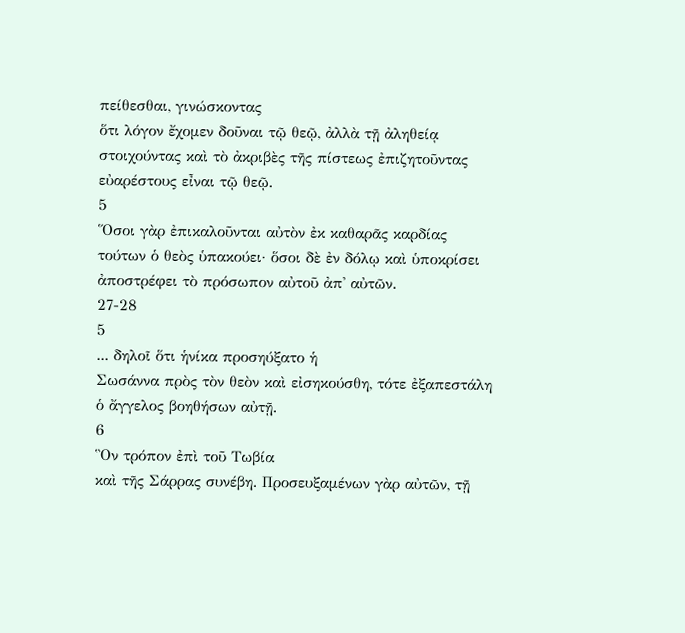πείθεσθαι, γινώσκοντας
ὅτι λόγον ἔχομεν δοῦναι τῷ θεῷ, ἀλλὰ τῇ ἀληθείᾳ
στοιχούντας καὶ τὸ ἀκριβὲς τῆς πίστεως ἐπιζητοῦντας
εὐαρέστους εἶναι τῷ θεῷ.
5
Ὅσοι γὰρ ἐπικαλοῦνται αὐτὸν ἐκ καθαρᾶς καρδίας
τούτων ὁ θεὸς ὑπακούει· ὅσοι δὲ ἐν δόλῳ καὶ ὑποκρίσει
ἀποστρέφει τὸ πρόσωπον αὐτοῦ ἀπ' αὐτῶν.
27-28
5
... δηλοῖ ὅτι ἡνίκα προσηύξατο ἡ
Σωσάννα πρὸς τὸν θεὸν καὶ εἰσηκούσθη, τότε ἐξαπεστάλη
ὁ ἄγγελος βοηθήσων αὐτῇ.
6
Ὃν τρόπον ἐπὶ τοῦ Τωβία
καὶ τῆς Σάρρας συνέβη. Προσευξαμένων γὰρ αὐτῶν, τῇ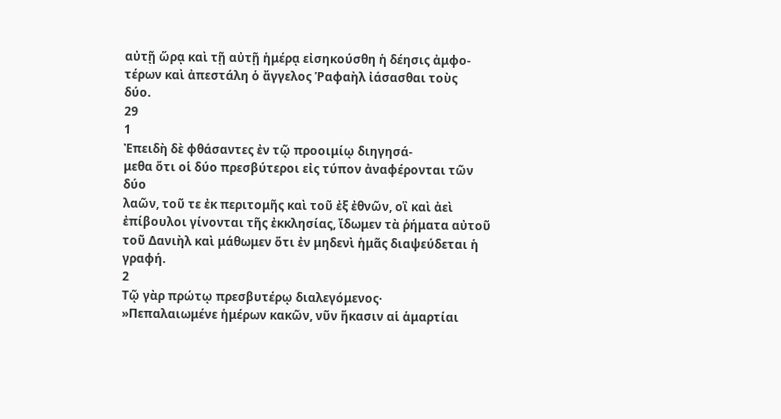αὐτῇ ὥρᾳ καὶ τῇ αὐτῇ ἡμέρᾳ εἰσηκούσθη ἡ δέησις ἀμφο-
τέρων καὶ ἀπεστάλη ὁ ἄγγελος Ῥαφαὴλ ἰάσασθαι τοὺς
δύο.
29
1
Ἐπειδὴ δὲ φθάσαντες ἐν τῷ προοιμίῳ διηγησά-
μεθα ὅτι οἱ δύο πρεσβύτεροι εἰς τύπον ἀναφέρονται τῶν δύο
λαῶν, τοῦ τε ἐκ περιτομῆς καὶ τοῦ ἐξ ἐθνῶν, οἳ καὶ ἀεὶ
ἐπίβουλοι γίνονται τῆς ἐκκλησίας, ἴδωμεν τὰ ῥήματα αὐτοῦ
τοῦ Δανιὴλ καὶ μάθωμεν ὅτι ἐν μηδενὶ ἡμᾶς διαψεύδεται ἡ
γραφή.
2
Τῷ γὰρ πρώτῳ πρεσβυτέρῳ διαλεγόμενος·
»Πεπαλαιωμένε ἡμέρων κακῶν, νῦν ἥκασιν αἱ ἁμαρτίαι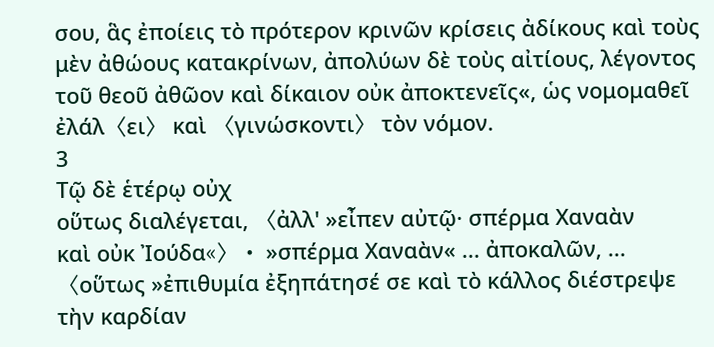σου, ἃς ἐποίεις τὸ πρότερον κρινῶν κρίσεις ἀδίκους καὶ τοὺς
μὲν ἀθώους κατακρίνων, ἀπολύων δὲ τοὺς αἰτίους, λέγοντος
τοῦ θεοῦ ἀθῶον καὶ δίκαιον οὐκ ἀποκτενεῖς«, ὡς νομομαθεῖ
ἐλάλ〈ει〉 καὶ 〈γινώσκοντι〉 τὸν νόμον.
3
Τῷ δὲ ἑτέρῳ οὐχ
οὕτως διαλέγεται, 〈ἀλλ' »εἶπεν αὐτῷ· σπέρμα Χαναὰν
καὶ οὐκ Ἰούδα«〉· »σπέρμα Χαναὰν« ... ἀποκαλῶν, ...
〈οὕτως »ἐπιθυμία ἐξηπάτησέ σε καὶ τὸ κάλλος διέστρεψε
τὴν καρδίαν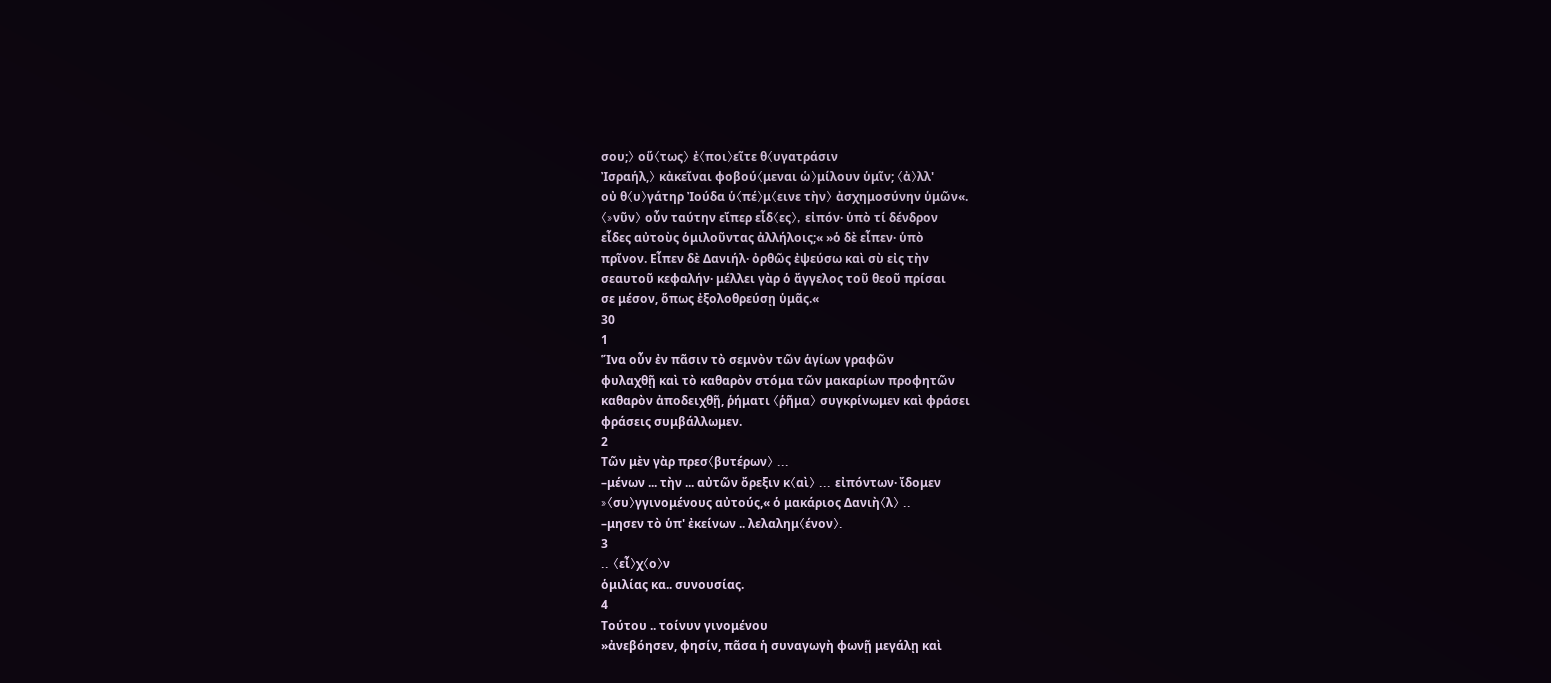σου;〉 οὕ〈τως〉 ἐ〈ποι〉εῖτε θ〈υγατράσιν
Ἰσραήλ,〉 κἀκεῖναι φοβού〈μεναι ὡ〉μίλουν ὑμῖν; 〈ἀ〉λλ'
οὐ θ〈υ〉γάτηρ Ἰούδα ὑ〈πέ〉μ〈εινε τὴν〉 ἀσχημοσύνην ὑμῶν«.
〈»νῦν〉 οὖν ταύτην εἴπερ εἶδ〈ες〉, εἰπόν· ὑπὸ τί δένδρον
εἶδες αὐτοὺς ὁμιλοῦντας ἀλλήλοις;« »ὁ δὲ εἶπεν· ὑπὸ
πρῖνον. Εἶπεν δὲ Δανιήλ· ὀρθῶς ἐψεύσω καὶ σὺ εἰς τὴν
σεαυτοῦ κεφαλήν· μέλλει γὰρ ὁ ἄγγελος τοῦ θεοῦ πρίσαι
σε μέσον, ὅπως ἐξολοθρεύσῃ ὑμᾶς.«
30
1
Ἵνα οὖν ἐν πᾶσιν τὸ σεμνὸν τῶν ἁγίων γραφῶν
φυλαχθῇ καὶ τὸ καθαρὸν στόμα τῶν μακαρίων προφητῶν
καθαρὸν ἀποδειχθῇ, ῥήματι 〈ῥῆμα〉 συγκρίνωμεν καὶ φράσει
φράσεις συμβάλλωμεν.
2
Τῶν μὲν γὰρ πρεσ〈βυτέρων〉 ...
–μένων ... τὴν ... αὐτῶν ὄρεξιν κ〈αὶ〉 ... εἰπόντων· ἴδομεν
»〈συ〉γγινομένους αὐτούς,« ὁ μακάριος Δανιὴ〈λ〉 ..
–μησεν τὸ ὑπ' ἐκείνων .. λελαλημ〈ένον〉.
3
.. 〈εἶ〉χ〈ο〉ν
ὁμιλίας κα.. συνουσίας.
4
Τούτου .. τοίνυν γινομένου
»ἀνεβόησεν, φησίν, πᾶσα ἡ συναγωγὴ φωνῇ μεγάλῃ καὶ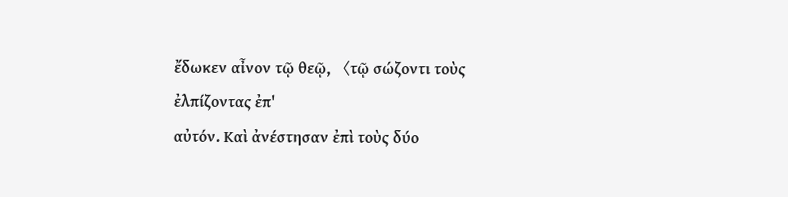ἔδωκεν αἶνον τῷ θεῷ, 〈τῷ σώζοντι τοὺς ἐλπίζοντας ἐπ'
αὐτόν. Καὶ ἀνέστησαν ἐπὶ τοὺς δύο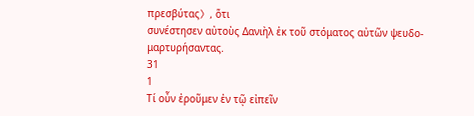πρεσβύτας〉, ὅτι
συνέστησεν αὐτοὺς Δανιὴλ ἐκ τοῦ στόματος αὐτῶν ψευδο-
μαρτυρήσαντας.
31
1
Τί οὖν ἐροῦμεν ἐν τῷ εἰπεῖν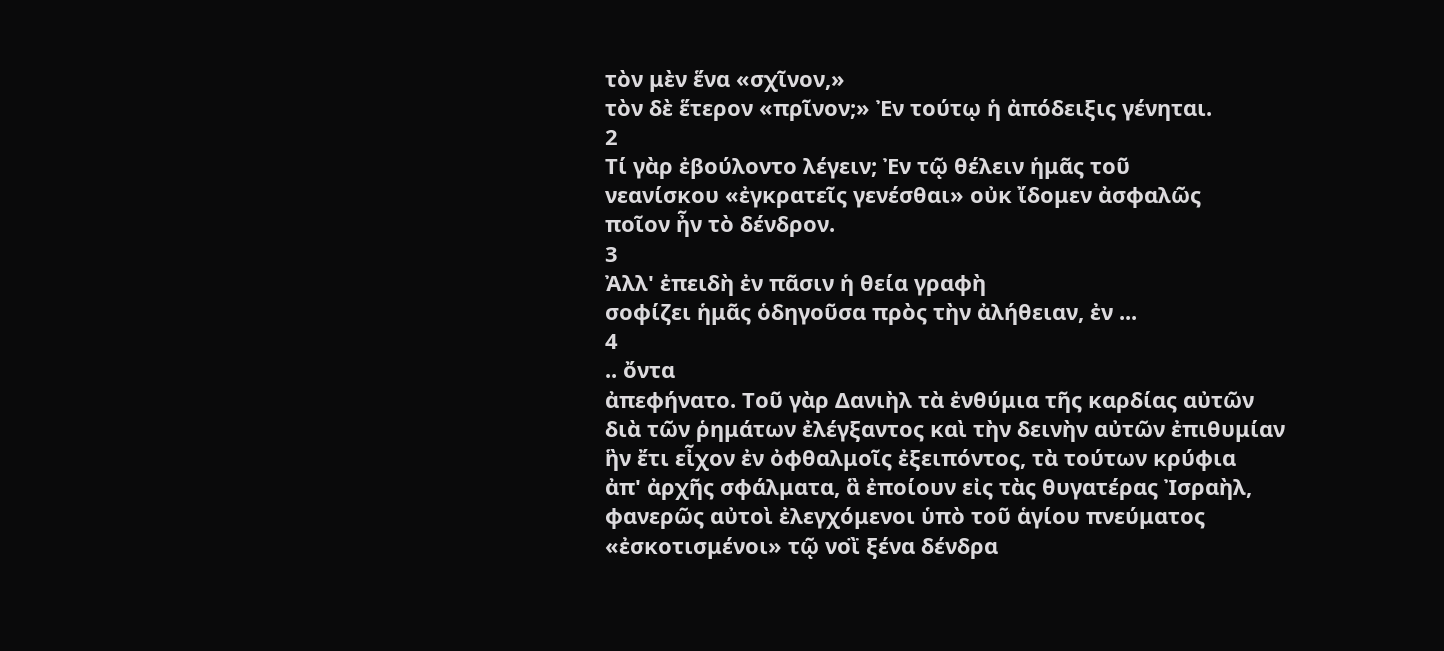τὸν μὲν ἕνα «σχῖνον,»
τὸν δὲ ἕτερον «πρῖνον;» Ἐν τούτῳ ἡ ἀπόδειξις γένηται.
2
Τί γὰρ ἐβούλοντο λέγειν; Ἐν τῷ θέλειν ἡμᾶς τοῦ
νεανίσκου «ἐγκρατεῖς γενέσθαι» οὐκ ἴδομεν ἀσφαλῶς
ποῖον ἦν τὸ δένδρον.
3
Ἀλλ' ἐπειδὴ ἐν πᾶσιν ἡ θεία γραφὴ
σοφίζει ἡμᾶς ὁδηγοῦσα πρὸς τὴν ἀλήθειαν, ἐν ...
4
.. ὄντα
ἀπεφήνατο. Τοῦ γὰρ Δανιὴλ τὰ ἐνθύμια τῆς καρδίας αὐτῶν
διὰ τῶν ῥημάτων ἐλέγξαντος καὶ τὴν δεινὴν αὐτῶν ἐπιθυμίαν
ἣν ἔτι εἶχον ἐν ὀφθαλμοῖς ἐξειπόντος, τὰ τούτων κρύφια
ἀπ' ἀρχῆς σφάλματα, ἃ ἐποίουν εἰς τὰς θυγατέρας Ἰσραὴλ,
φανερῶς αὐτοὶ ἐλεγχόμενοι ὑπὸ τοῦ ἁγίου πνεύματος
«ἐσκοτισμένοι» τῷ νοῒ ξένα δένδρα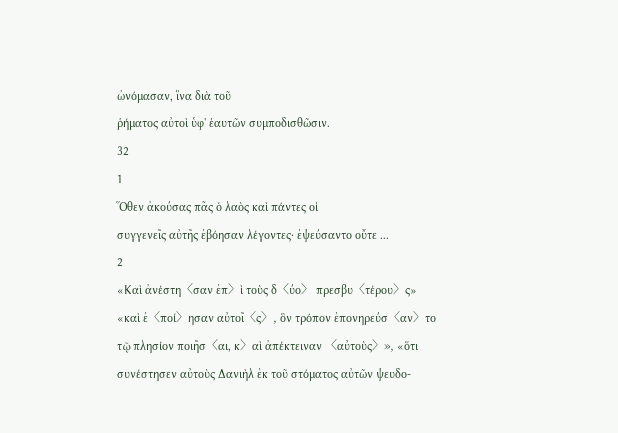ὠνόμασαν, ἵνα διὰ τοῦ
ῥήματος αὐτοὶ ὑφ' ἑαυτῶν συμποδισθῶσιν.
32
1
Ὅθεν ἀκούσας πᾶς ὁ λαὸς καὶ πάντες οἱ
συγγενεῖς αὐτῆς ἐβόησαν λέγοντες· ἐψεύσαντο οὔτε ...
2
«Καὶ ἀνέστη〈σαν ἐπ〉ὶ τοὺς δ〈ύο〉 πρεσβυ〈τέρου〉ς»
«καὶ ἐ〈ποί〉ησαν αὐτοῖ〈ς〉, ὃν τρόπον ἐπονηρεύσ〈αν〉το
τῷ πλησίον ποιῆσ〈αι, κ〉αὶ ἀπέκτειναν 〈αὐτοὺς〉», «ὅτι
συνέστησεν αὐτοὺς Δανιὴλ ἐκ τοῦ στόματος αὐτῶν ψευδο-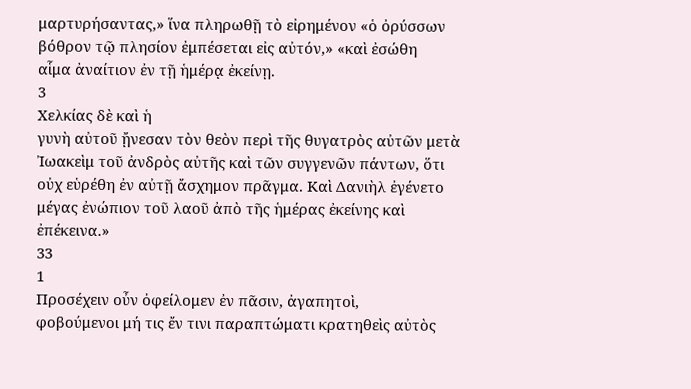μαρτυρήσαντας,» ἵνα πληρωθῇ τὸ εἰρημένον «ὁ ὀρύσσων
βόθρον τῷ πλησίον ἐμπέσεται εἰς αὐτόν,» «καὶ ἐσώθη
αἷμα ἀναίτιον ἐν τῇ ἡμέρᾳ ἐκείνῃ.
3
Χελκίας δὲ καὶ ἡ
γυνὴ αὐτοῦ ᾔνεσαν τὸν θεὸν περὶ τῆς θυγατρὸς αὐτῶν μετὰ
Ἰωακεὶμ τοῦ ἀνδρὸς αὐτῆς καὶ τῶν συγγενῶν πάντων, ὅτι
οὐχ εὑρέθη ἐν αὐτῇ ἄσχημον πρᾶγμα. Καὶ Δανιὴλ ἐγένετο
μέγας ἐνώπιον τοῦ λαοῦ ἀπὸ τῆς ἡμέρας ἐκείνης καὶ
ἐπέκεινα.»
33
1
Προσέχειν οὖν ὀφείλομεν ἐν πᾶσιν, ἀγαπητοὶ,
φοβούμενοι μή τις ἔν τινι παραπτώματι κρατηθεὶς αὐτὸς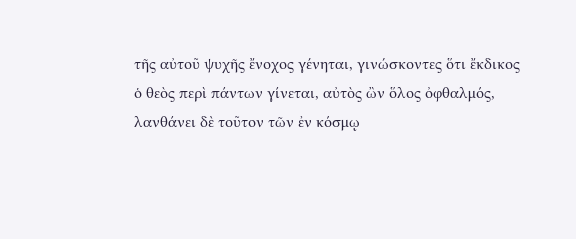τῆς αὐτοῦ ψυχῆς ἔνοχος γένηται, γινώσκοντες ὅτι ἔκδικος
ὁ θεὸς περὶ πάντων γίνεται, αὐτὸς ὢν ὅλος ὀφθαλμός,
λανθάνει δὲ τοῦτον τῶν ἐν κόσμῳ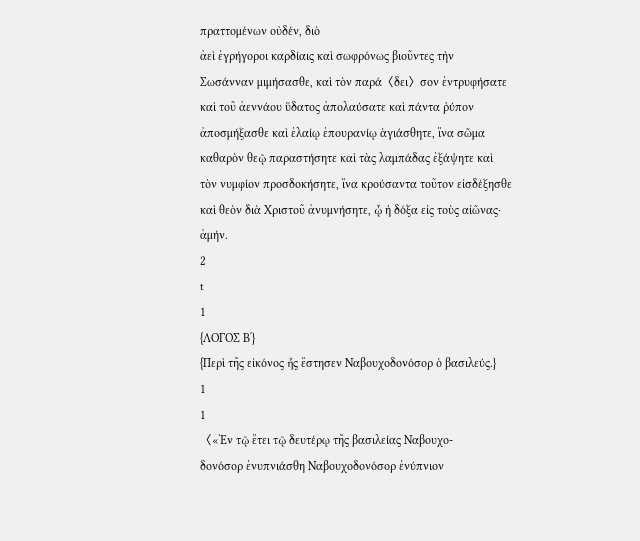πραττομένων οὐδέν, διὸ
ἀεὶ ἐγρήγοροι καρδίαις καὶ σωφρόνως βιοῦντες τὴν
Σωσάνναν μιμήσασθε, καὶ τὸν παρά〈δει〉σον ἐντρυφήσατε
καὶ τοῦ ἀεννάου ὕδατος ἀπολαύσατε καὶ πάντα ῥύπον
ἀποσμήξασθε καὶ ἐλαίῳ ἐπουρανίῳ ἁγιάσθητε, ἵνα σῶμα
καθαρὸν θεῷ παραστήσητε καὶ τὰς λαμπάδας ἐξάψητε καὶ
τὸν νυμφίον προσδοκήσητε, ἵνα κρούσαντα τοῦτον εἰσδέξησθε
καὶ θεὸν διὰ Χριστοῦ ἀνυμνήσητε, ᾧ ἡ δόξα εἰς τοὺς αἰῶνας·
ἀμήν.
2
t
1
{ΛΟΓΟΣ Βʹ}
{Περὶ τῆς εἰκόνος ἧς ἔστησεν Ναβουχοδονόσορ ὁ βασιλεύς.}
1
1
〈«Ἐν τῷ ἔτει τῷ δευτέρῳ τῆς βασιλείας Ναβουχο-
δονόσορ ἐνυπνιάσθη Ναβουχοδονόσορ ἐνύπνιον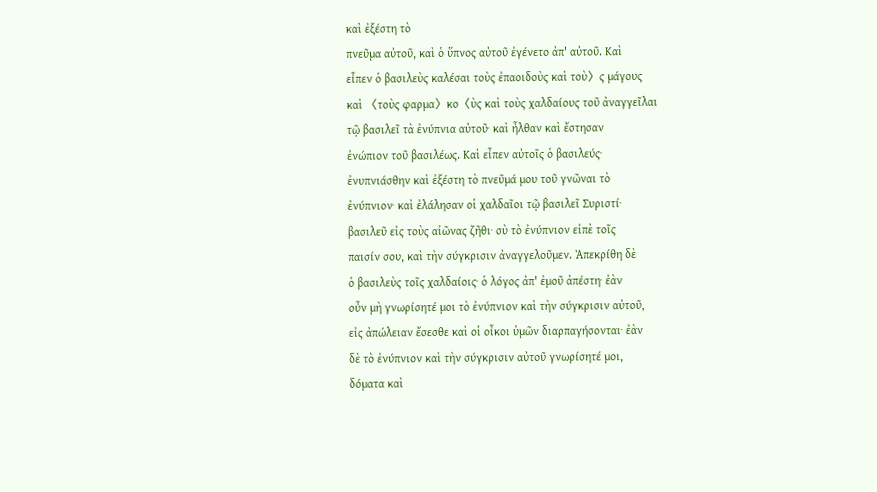καὶ ἐξέστη τὸ
πνεῦμα αὐτοῦ, καὶ ὁ ὕπνος αὐτοῦ ἐγένετο ἀπ' αὐτοῦ. Καὶ
εἶπεν ὁ βασιλεὺς καλέσαι τοὺς ἐπαοιδοὺς καὶ τοὺ〉ς μάγους
καὶ 〈τοὺς φαρμα〉κο〈ὺς καὶ τοὺς χαλδαίους τοῦ ἀναγγεῖλαι
τῷ βασιλεῖ τὰ ἐνύπνια αὐτοῦ· καὶ ἦλθαν καὶ ἔστησαν
ἐνώπιον τοῦ βασιλέως. Καὶ εἶπεν αὐτοῖς ὁ βασιλεύς·
ἐνυπνιάσθην καὶ ἐξέστη τὸ πνεῦμά μου τοῦ γνῶναι τὸ
ἐνύπνιον· καὶ ἐλάλησαν οἱ χαλδαῖοι τῷ βασιλεῖ Συριστί·
βασιλεῦ εἰς τοὺς αἰῶνας ζῆθι· σὺ τὸ ἐνύπνιον εἰπὲ τοῖς
παισίν σου, καὶ τὴν σύγκρισιν ἀναγγελοῦμεν. Ἀπεκρίθη δὲ
ὁ βασιλεὺς τοῖς χαλδαίοις· ὁ λόγος ἀπ' ἐμοῦ ἀπέστη· ἐὰν
οὖν μὴ γνωρίσητέ μοι τὸ ἐνύπνιον καὶ τὴν σύγκρισιν αὐτοῦ,
εἰς ἀπώλειαν ἔσεσθε καὶ οἱ οἶκοι ὑμῶν διαρπαγήσονται· ἐὰν
δὲ τὸ ἐνύπνιον καὶ τὴν σύγκρισιν αὐτοῦ γνωρίσητέ μοι,
δόματα καὶ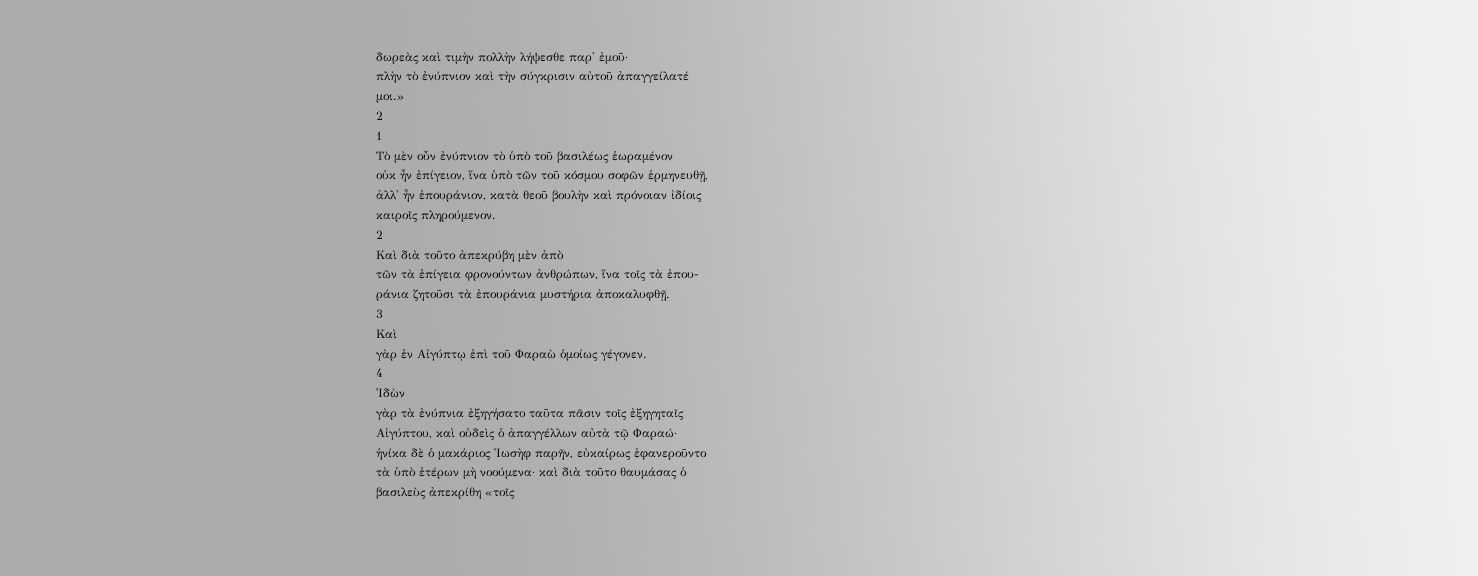δωρεὰς καὶ τιμὴν πολλὴν λήψεσθε παρ' ἐμοῦ·
πλὴν τὸ ἐνύπνιον καὶ τὴν σύγκρισιν αὐτοῦ ἀπαγγείλατέ
μοι.»
2
1
Τὸ μὲν οὖν ἐνύπνιον τὸ ὑπὸ τοῦ βασιλέως ἑωραμένον
οὐκ ἦν ἐπίγειον, ἵνα ὑπὸ τῶν τοῦ κόσμου σοφῶν ἑρμηνευθῇ,
ἀλλ' ἦν ἐπουράνιον, κατὰ θεοῦ βουλὴν καὶ πρόνοιαν ἰδίοις
καιροῖς πληρούμενον.
2
Καὶ διὰ τοῦτο ἀπεκρύβη μὲν ἀπὸ
τῶν τὰ ἐπίγεια φρονούντων ἀνθρώπων, ἵνα τοῖς τὰ ἐπου-
ράνια ζητοῦσι τὰ ἐπουράνια μυστήρια ἀποκαλυφθῇ.
3
Καὶ
γὰρ ἐν Αἰγύπτῳ ἐπὶ τοῦ Φαραὼ ὁμοίως γέγονεν.
4
Ἰδὼν
γὰρ τὰ ἐνύπνια ἐξηγήσατο ταῦτα πᾶσιν τοῖς ἐξηγηταῖς
Αἰγύπτου, καὶ οὐδεὶς ὁ ἀπαγγέλλων αὐτὰ τῷ Φαραώ·
ἡνίκα δὲ ὁ μακάριος Ἰωσὴφ παρῆν, εὐκαίρως ἐφανεροῦντο
τὰ ὑπὸ ἑτέρων μὴ νοούμενα· καὶ διὰ τοῦτο θαυμάσας ὁ
βασιλεὺς ἀπεκρίθη «τοῖς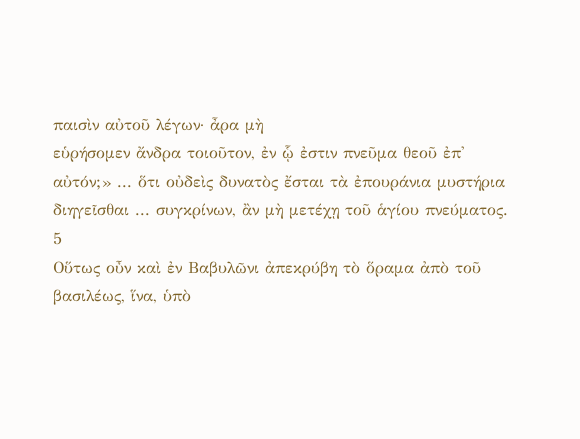παισὶν αὐτοῦ λέγων· ἆρα μὴ
εὑρήσομεν ἄνδρα τοιοῦτον, ἐν ᾧ ἐστιν πνεῦμα θεοῦ ἐπ'
αὐτόν;» ... ὅτι οὐδεὶς δυνατὸς ἔσται τὰ ἐπουράνια μυστήρια
διηγεῖσθαι ... συγκρίνων, ἂν μὴ μετέχῃ τοῦ ἁγίου πνεύματος.
5
Οὕτως οὖν καὶ ἐν Βαβυλῶνι ἀπεκρύβη τὸ ὅραμα ἀπὸ τοῦ
βασιλέως, ἵνα, ὑπὸ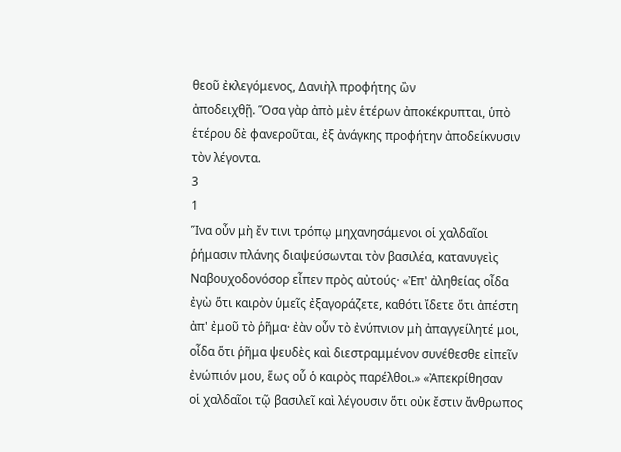θεοῦ ἐκλεγόμενος, Δανιὴλ προφήτης ὢν
ἀποδειχθῇ. Ὅσα γὰρ ἀπὸ μὲν ἑτέρων ἀποκέκρυπται, ὑπὸ
ἑτέρου δὲ φανεροῦται, ἐξ ἀνάγκης προφήτην ἀποδείκνυσιν
τὸν λέγοντα.
3
1
Ἵνα οὖν μὴ ἔν τινι τρόπῳ μηχανησάμενοι οἱ χαλδαῖοι
ῥήμασιν πλάνης διαψεύσωνται τὸν βασιλέα, κατανυγεὶς
Ναβουχοδονόσορ εἶπεν πρὸς αὐτούς· «Ἐπ' ἀληθείας οἶδα
ἐγὼ ὅτι καιρὸν ὑμεῖς ἐξαγοράζετε, καθότι ἴδετε ὅτι ἀπέστη
ἀπ' ἐμοῦ τὸ ῥῆμα· ἐὰν οὖν τὸ ἐνύπνιον μὴ ἀπαγγείλητέ μοι,
οἶδα ὅτι ῥῆμα ψευδὲς καὶ διεστραμμένον συνέθεσθε εἰπεῖν
ἐνώπιόν μου, ἕως οὗ ὁ καιρὸς παρέλθοι.» «Ἀπεκρίθησαν
οἱ χαλδαῖοι τῷ βασιλεῖ καὶ λέγουσιν ὅτι οὐκ ἔστιν ἄνθρωπος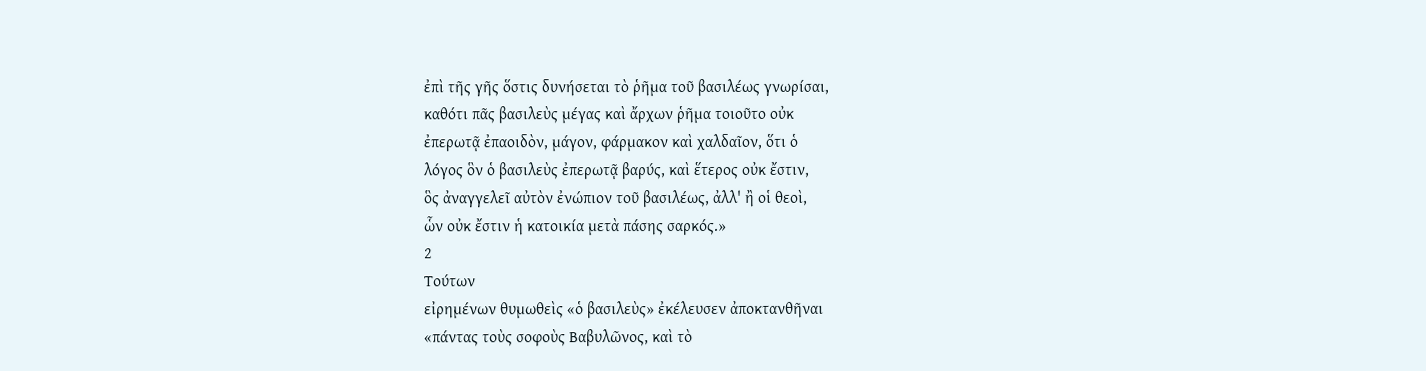ἐπὶ τῆς γῆς ὅστις δυνήσεται τὸ ῥῆμα τοῦ βασιλέως γνωρίσαι,
καθότι πᾶς βασιλεὺς μέγας καὶ ἄρχων ῥῆμα τοιοῦτο οὐκ
ἐπερωτᾷ ἐπαοιδὸν, μάγον, φάρμακον καὶ χαλδαῖον, ὅτι ὁ
λόγος ὃν ὁ βασιλεὺς ἐπερωτᾷ βαρύς, καὶ ἕτερος οὐκ ἔστιν,
ὃς ἀναγγελεῖ αὐτὸν ἐνώπιον τοῦ βασιλέως, ἀλλ' ἢ οἱ θεοὶ,
ὧν οὐκ ἔστιν ἡ κατοικία μετὰ πάσης σαρκός.»
2
Τούτων
εἰρημένων θυμωθεὶς «ὁ βασιλεὺς» ἐκέλευσεν ἀποκτανθῆναι
«πάντας τοὺς σοφοὺς Βαβυλῶνος, καὶ τὸ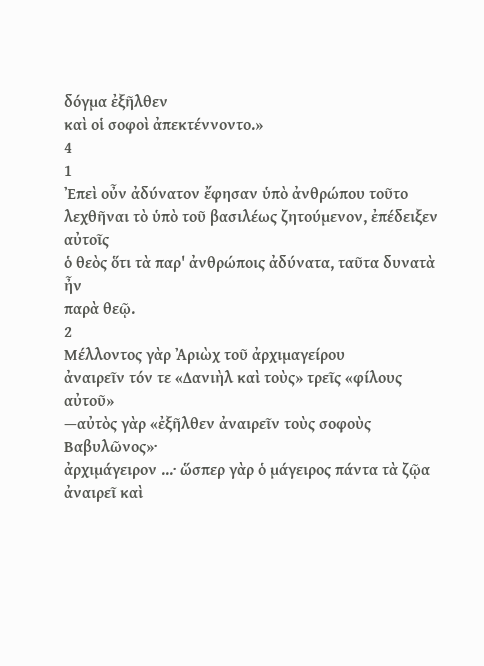δόγμα ἐξῆλθεν
καὶ οἱ σοφοὶ ἀπεκτέννοντο.»
4
1
Ἐπεὶ οὖν ἀδύνατον ἔφησαν ὑπὸ ἀνθρώπου τοῦτο
λεχθῆναι τὸ ὑπὸ τοῦ βασιλέως ζητούμενον, ἐπέδειξεν αὐτοῖς
ὁ θεὸς ὅτι τὰ παρ' ἀνθρώποις ἀδύνατα, ταῦτα δυνατὰ ἦν
παρὰ θεῷ.
2
Μέλλοντος γὰρ Ἀριὼχ τοῦ ἀρχιμαγείρου
ἀναιρεῖν τόν τε «Δανιὴλ καὶ τοὺς» τρεῖς «φίλους αὐτοῦ»
—αὐτὸς γὰρ «ἐξῆλθεν ἀναιρεῖν τοὺς σοφοὺς Βαβυλῶνος»·
ἀρχιμάγειρον ...· ὥσπερ γὰρ ὁ μάγειρος πάντα τὰ ζῷα
ἀναιρεῖ καὶ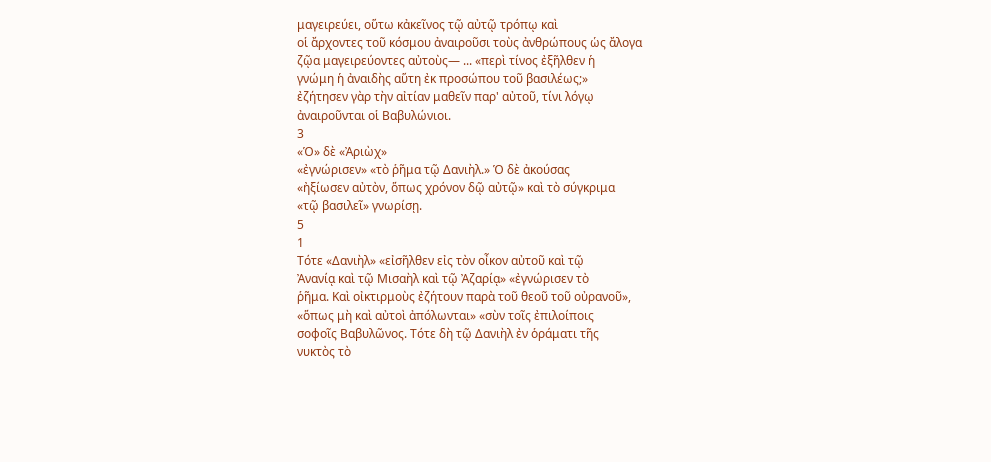μαγειρεύει, οὕτω κἀκεῖνος τῷ αὐτῷ τρόπῳ καὶ
οἱ ἄρχοντες τοῦ κόσμου ἀναιροῦσι τοὺς ἀνθρώπους ὡς ἄλογα
ζῷα μαγειρεύοντες αὐτοὺς— ... «περὶ τίνος ἐξῆλθεν ἡ
γνώμη ἡ ἀναιδὴς αὕτη ἐκ προσώπου τοῦ βασιλέως;»
ἐζήτησεν γὰρ τὴν αἰτίαν μαθεῖν παρ' αὐτοῦ, τίνι λόγῳ
ἀναιροῦνται οἱ Βαβυλώνιοι.
3
«Ὁ» δὲ «Ἀριὼχ»
«ἐγνώρισεν» «τὸ ῥῆμα τῷ Δανιὴλ.» Ὁ δὲ ἀκούσας
«ἠξίωσεν αὐτὸν, ὅπως χρόνον δῷ αὐτῷ» καὶ τὸ σύγκριμα
«τῷ βασιλεῖ» γνωρίσῃ.
5
1
Τότε «Δανιὴλ» «εἰσῆλθεν εἰς τὸν οἶκον αὐτοῦ καὶ τῷ
Ἀνανίᾳ καὶ τῷ Μισαὴλ καὶ τῷ Ἀζαρίᾳ» «ἐγνώρισεν τὸ
ῥῆμα. Καὶ οἰκτιρμοὺς ἐζήτουν παρὰ τοῦ θεοῦ τοῦ οὐρανοῦ»,
«ὅπως μὴ καὶ αὐτοὶ ἀπόλωνται» «σὺν τοῖς ἐπιλοίποις
σοφοῖς Βαβυλῶνος. Τότε δὴ τῷ Δανιὴλ ἐν ὁράματι τῆς
νυκτὸς τὸ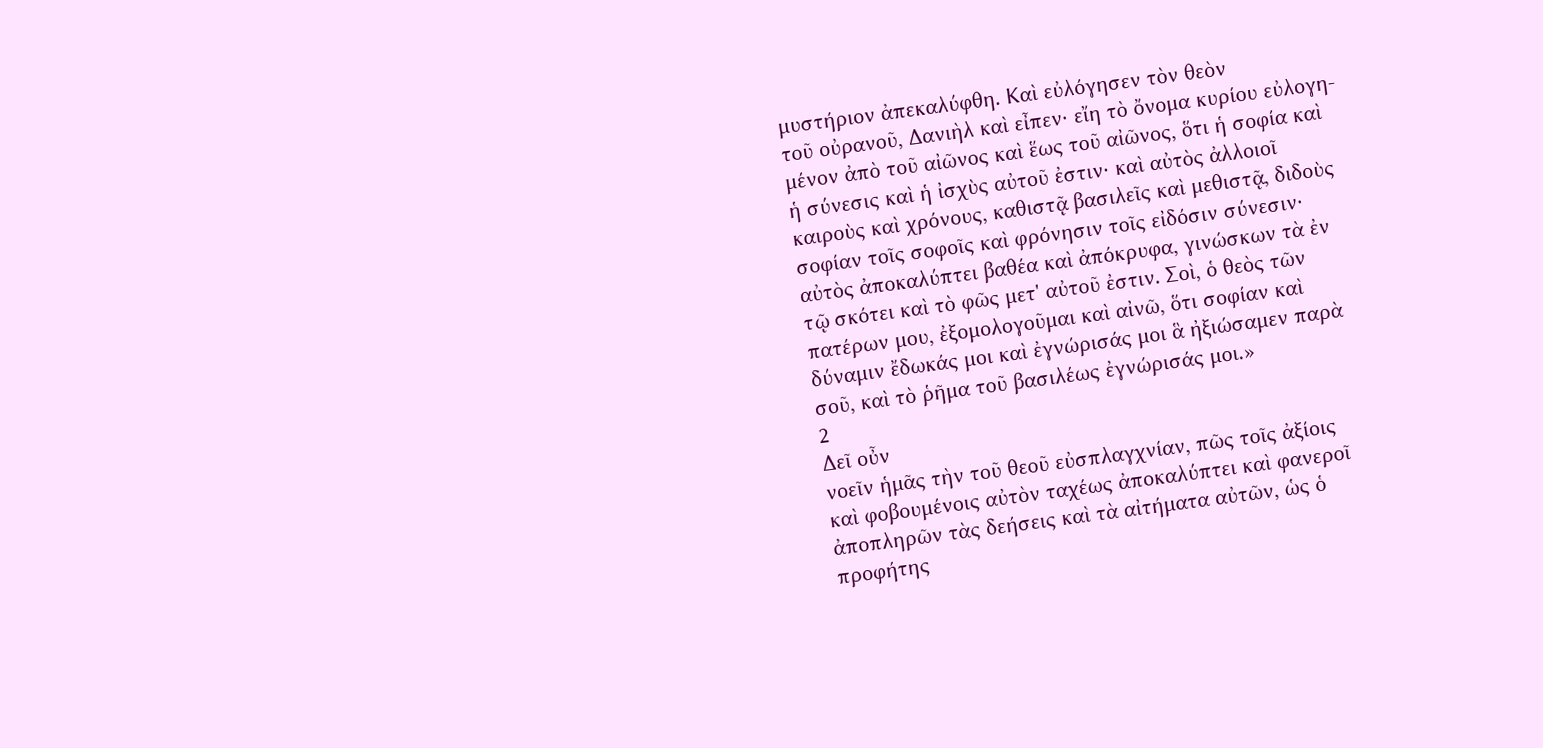μυστήριον ἀπεκαλύφθη. Καὶ εὐλόγησεν τὸν θεὸν
τοῦ οὐρανοῦ, Δανιὴλ καὶ εἶπεν· εἴη τὸ ὄνομα κυρίου εὐλογη-
μένον ἀπὸ τοῦ αἰῶνος καὶ ἕως τοῦ αἰῶνος, ὅτι ἡ σοφία καὶ
ἡ σύνεσις καὶ ἡ ἰσχὺς αὐτοῦ ἐστιν· καὶ αὐτὸς ἀλλοιοῖ
καιροὺς καὶ χρόνους, καθιστᾷ βασιλεῖς καὶ μεθιστᾷ, διδοὺς
σοφίαν τοῖς σοφοῖς καὶ φρόνησιν τοῖς εἰδόσιν σύνεσιν·
αὐτὸς ἀποκαλύπτει βαθέα καὶ ἀπόκρυφα, γινώσκων τὰ ἐν
τῷ σκότει καὶ τὸ φῶς μετ' αὐτοῦ ἐστιν. Σοὶ, ὁ θεὸς τῶν
πατέρων μου, ἐξομολογοῦμαι καὶ αἰνῶ, ὅτι σοφίαν καὶ
δύναμιν ἔδωκάς μοι καὶ ἐγνώρισάς μοι ἃ ἠξιώσαμεν παρὰ
σοῦ, καὶ τὸ ῥῆμα τοῦ βασιλέως ἐγνώρισάς μοι.»
2
Δεῖ οὖν
νοεῖν ἡμᾶς τὴν τοῦ θεοῦ εὐσπλαγχνίαν, πῶς τοῖς ἀξίοις
καὶ φοβουμένοις αὐτὸν ταχέως ἀποκαλύπτει καὶ φανεροῖ
ἀποπληρῶν τὰς δεήσεις καὶ τὰ αἰτήματα αὐτῶν, ὡς ὁ
προφήτης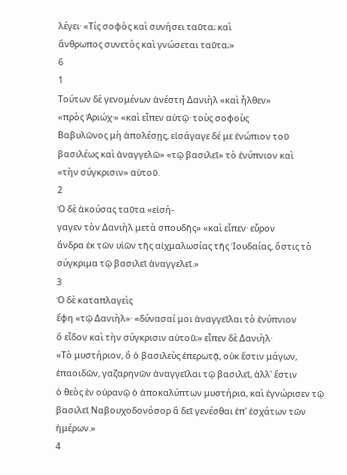λέγει· «Τίς σοφὸς καὶ συνήσει ταῦτα; καὶ
ἄνθρωπος συνετὸς καὶ γνώσεται ταῦτα;»
6
1
Τούτων δὲ γενομένων ἀνέστη Δανιὴλ «καὶ ἦλθεν»
«πρὸς Ἀριώχ·» «καὶ εἶπεν αὐτῷ· τοὺς σοφοὺς
Βαβυλῶνος μὴ ἀπολέσῃς, εἰσάγαγε δέ με ἐνώπιον τοῦ
βασιλέως καὶ ἀναγγελῶ» «τῷ βασιλεῖ» τὸ ἐνύπνιον καὶ
«τὴν σύγκρισιν» αὐτοῦ.
2
Ὁ δὲ ἀκούσας ταῦτα «εἰσή-
γαγεν τὸν Δανιὴλ μετὰ σπουδῆς» «καὶ εἶπεν· εὗρον
ἄνδρα ἐκ τῶν υἱῶν τῆς αἰχμαλωσίας τῆς Ἰουδαίας, ὅστις τὸ
σύγκριμα τῷ βασιλεῖ ἀναγγελεῖ.»
3
Ὁ δὲ καταπλαγεὶς
ἔφη «τῷ Δανιὴλ»· «δύνασαί μοι ἀναγγεῖλαι τὸ ἐνύπνιον
ὃ εἶδον καὶ τὴν σύγκρισιν αὐτοῦ;» εἶπεν δὲ Δανιὴλ·
«Τὸ μυστήριον, ὃ ὁ βασιλεὺς ἐπερωτᾷ, οὐκ ἔστιν μάγων,
ἐπαοιδῶν, γαζαρηνῶν ἀναγγεῖλαι τῷ βασιλεῖ, ἀλλ' ἔστιν
ὁ θεὸς ἐν οὐρανῷ ὁ ἀποκαλύπτων μυστήρια, καὶ ἐγνώρισεν τῷ
βασιλεῖ Ναβουχοδονόσορ ἃ δεῖ γενέσθαι ἐπ' ἐσχάτων τῶν
ἡμέρων.»
4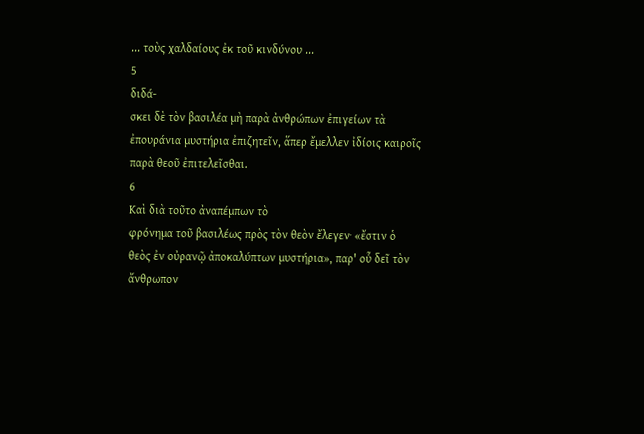... τοὺς χαλδαίους ἐκ τοῦ κινδύνου ...
5
διδά-
σκει δὲ τὸν βασιλέα μὴ παρὰ ἀνθρώπων ἐπιγείων τὰ
ἐπουράνια μυστήρια ἐπιζητεῖν, ἅπερ ἔμελλεν ἰδίοις καιροῖς
παρὰ θεοῦ ἐπιτελεῖσθαι.
6
Καὶ διὰ τοῦτο ἀναπέμπων τὸ
φρόνημα τοῦ βασιλέως πρὸς τὸν θεὸν ἔλεγεν· «ἔστιν ὁ
θεὸς ἐν οὐρανῷ ἀποκαλύπτων μυστήρια», παρ' οὗ δεῖ τὸν
ἄνθρωπον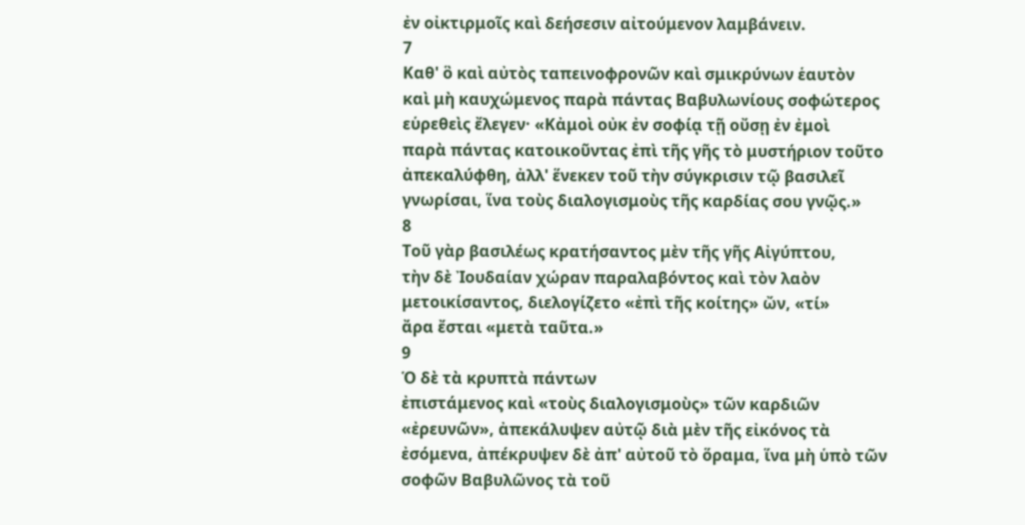ἐν οἰκτιρμοῖς καὶ δεήσεσιν αἰτούμενον λαμβάνειν.
7
Καθ' ὃ καὶ αὐτὸς ταπεινοφρονῶν καὶ σμικρύνων ἑαυτὸν
καὶ μὴ καυχώμενος παρὰ πάντας Βαβυλωνίους σοφώτερος
εὑρεθεὶς ἔλεγεν· «Κἀμοὶ οὐκ ἐν σοφίᾳ τῇ οὔσῃ ἐν ἐμοὶ
παρὰ πάντας κατοικοῦντας ἐπὶ τῆς γῆς τὸ μυστήριον τοῦτο
ἀπεκαλύφθη, ἀλλ' ἕνεκεν τοῦ τὴν σύγκρισιν τῷ βασιλεῖ
γνωρίσαι, ἵνα τοὺς διαλογισμοὺς τῆς καρδίας σου γνῷς.»
8
Τοῦ γὰρ βασιλέως κρατήσαντος μὲν τῆς γῆς Αἰγύπτου,
τὴν δὲ Ἰουδαίαν χώραν παραλαβόντος καὶ τὸν λαὸν
μετοικίσαντος, διελογίζετο «ἐπὶ τῆς κοίτης» ὤν, «τί»
ἄρα ἔσται «μετὰ ταῦτα.»
9
Ὁ δὲ τὰ κρυπτὰ πάντων
ἐπιστάμενος καὶ «τοὺς διαλογισμοὺς» τῶν καρδιῶν
«ἐρευνῶν», ἀπεκάλυψεν αὐτῷ διὰ μὲν τῆς εἰκόνος τὰ
ἐσόμενα, ἀπέκρυψεν δὲ ἀπ' αὐτοῦ τὸ ὅραμα, ἵνα μὴ ὑπὸ τῶν
σοφῶν Βαβυλῶνος τὰ τοῦ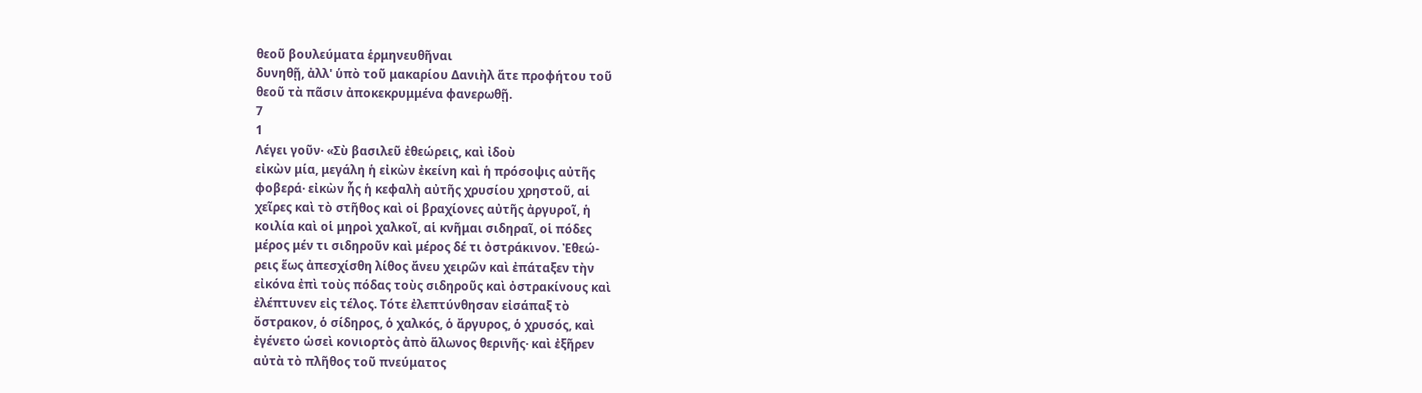θεοῦ βουλεύματα ἑρμηνευθῆναι
δυνηθῇ, ἀλλ' ὑπὸ τοῦ μακαρίου Δανιὴλ ἅτε προφήτου τοῦ
θεοῦ τὰ πᾶσιν ἀποκεκρυμμένα φανερωθῇ.
7
1
Λέγει γοῦν· «Σὺ βασιλεῦ ἐθεώρεις, καὶ ἰδοὺ
εἰκὼν μία, μεγάλη ἡ εἰκὼν ἐκείνη καὶ ἡ πρόσοψις αὐτῆς
φοβερά· εἰκὼν ἧς ἡ κεφαλὴ αὐτῆς χρυσίου χρηστοῦ, αἱ
χεῖρες καὶ τὸ στῆθος καὶ οἱ βραχίονες αὐτῆς ἀργυροῖ, ἡ
κοιλία καὶ οἱ μηροὶ χαλκοῖ, αἱ κνῆμαι σιδηραῖ, οἱ πόδες
μέρος μέν τι σιδηροῦν καὶ μέρος δέ τι ὀστράκινον. Ἐθεώ-
ρεις ἕως ἀπεσχίσθη λίθος ἄνευ χειρῶν καὶ ἐπάταξεν τὴν
εἰκόνα ἐπὶ τοὺς πόδας τοὺς σιδηροῦς καὶ ὀστρακίνους καὶ
ἐλέπτυνεν εἰς τέλος. Τότε ἐλεπτύνθησαν εἰσάπαξ τὸ
ὄστρακον, ὁ σίδηρος, ὁ χαλκός, ὁ ἄργυρος, ὁ χρυσός, καὶ
ἐγένετο ὡσεὶ κονιορτὸς ἀπὸ ἅλωνος θερινῆς· καὶ ἐξῆρεν
αὐτὰ τὸ πλῆθος τοῦ πνεύματος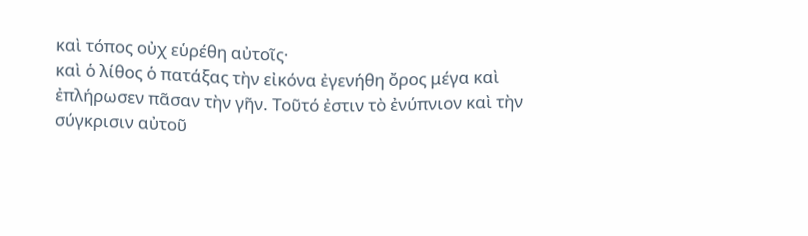καὶ τόπος οὐχ εὑρέθη αὐτοῖς·
καὶ ὁ λίθος ὁ πατάξας τὴν εἰκόνα ἐγενήθη ὄρος μέγα καὶ
ἐπλήρωσεν πᾶσαν τὴν γῆν. Τοῦτό ἐστιν τὸ ἐνύπνιον καὶ τὴν
σύγκρισιν αὐτοῦ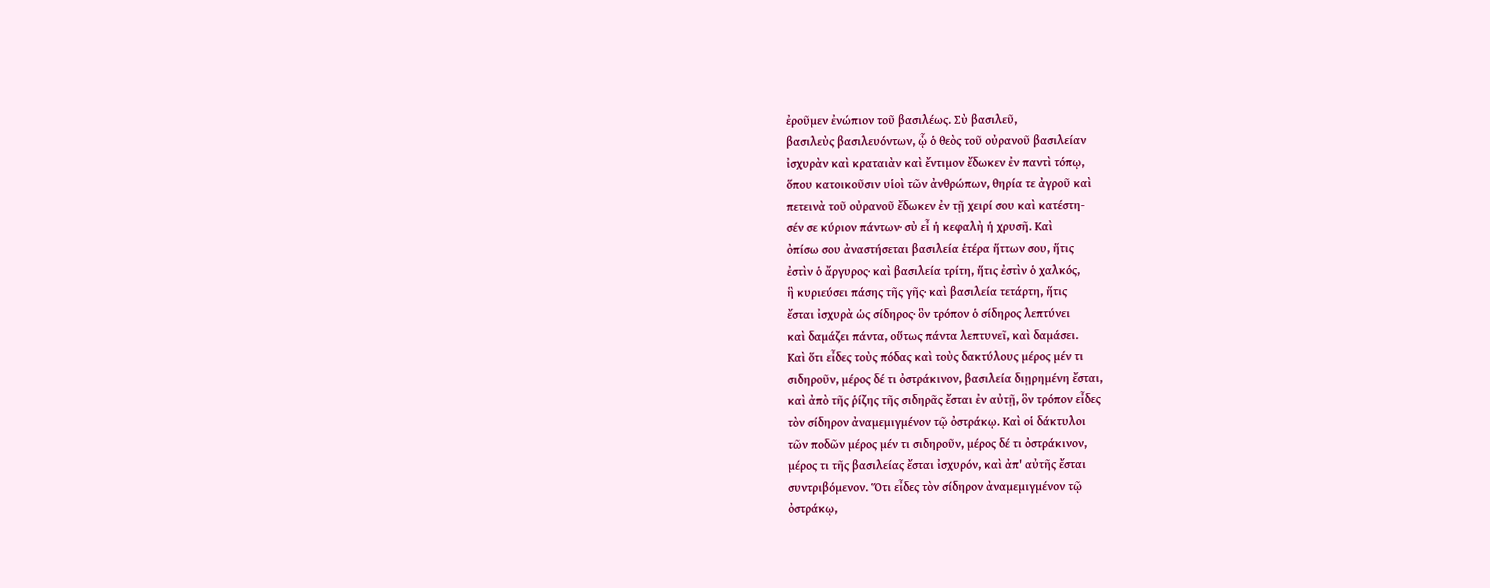ἐροῦμεν ἐνώπιον τοῦ βασιλέως. Σὺ βασιλεῦ,
βασιλεὺς βασιλευόντων, ᾧ ὁ θεὸς τοῦ οὐρανοῦ βασιλείαν
ἰσχυρὰν καὶ κραταιὰν καὶ ἔντιμον ἔδωκεν ἐν παντὶ τόπῳ,
ὅπου κατοικοῦσιν υἱοὶ τῶν ἀνθρώπων, θηρία τε ἀγροῦ καὶ
πετεινὰ τοῦ οὐρανοῦ ἔδωκεν ἐν τῇ χειρί σου καὶ κατέστη-
σέν σε κύριον πάντων· σὺ εἶ ἡ κεφαλὴ ἡ χρυσῆ. Καὶ
ὀπίσω σου ἀναστήσεται βασιλεία ἑτέρα ἥττων σου, ἥτις
ἐστὶν ὁ ἄργυρος· καὶ βασιλεία τρίτη, ἥτις ἐστὶν ὁ χαλκός,
ἣ κυριεύσει πάσης τῆς γῆς· καὶ βασιλεία τετάρτη, ἥτις
ἔσται ἰσχυρὰ ὡς σίδηρος· ὃν τρόπον ὁ σίδηρος λεπτύνει
καὶ δαμάζει πάντα, οὕτως πάντα λεπτυνεῖ, καὶ δαμάσει.
Καὶ ὅτι εἶδες τοὺς πόδας καὶ τοὺς δακτύλους μέρος μέν τι
σιδηροῦν, μέρος δέ τι ὀστράκινον, βασιλεία διῃρημένη ἔσται,
καὶ ἀπὸ τῆς ῥίζης τῆς σιδηρᾶς ἔσται ἐν αὐτῇ, ὃν τρόπον εἶδες
τὸν σίδηρον ἀναμεμιγμένον τῷ ὀστράκῳ. Καὶ οἱ δάκτυλοι
τῶν ποδῶν μέρος μέν τι σιδηροῦν, μέρος δέ τι ὀστράκινον,
μέρος τι τῆς βασιλείας ἔσται ἰσχυρόν, καὶ ἀπ' αὐτῆς ἔσται
συντριβόμενον. Ὅτι εἶδες τὸν σίδηρον ἀναμεμιγμένον τῷ
ὀστράκῳ,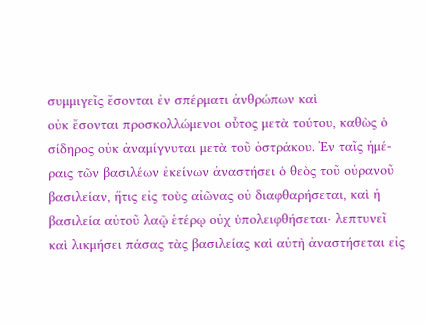συμμιγεῖς ἔσονται ἐν σπέρματι ἀνθρώπων καὶ
οὐκ ἔσονται προσκολλώμενοι οὗτος μετὰ τούτου, καθὼς ὁ
σίδηρος οὐκ ἀναμίγνυται μετὰ τοῦ ὀστράκου. Ἐν ταῖς ἡμέ-
ραις τῶν βασιλέων ἐκείνων ἀναστήσει ὁ θεὸς τοῦ οὐρανοῦ
βασιλείαν, ἥτις εἰς τοὺς αἰῶνας οὐ διαφθαρήσεται, καὶ ἡ
βασιλεία αὐτοῦ λαῷ ἑτέρῳ οὐχ ὑπολειφθήσεται· λεπτυνεῖ
καὶ λικμήσει πάσας τὰς βασιλείας καὶ αὐτὴ ἀναστήσεται εἰς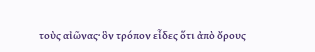τοὺς αἰῶνας· ὃν τρόπον εἶδες ὅτι ἀπὸ ὄρους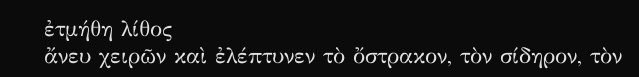ἐτμήθη λίθος
ἄνευ χειρῶν καὶ ἐλέπτυνεν τὸ ὄστρακον, τὸν σίδηρον, τὸν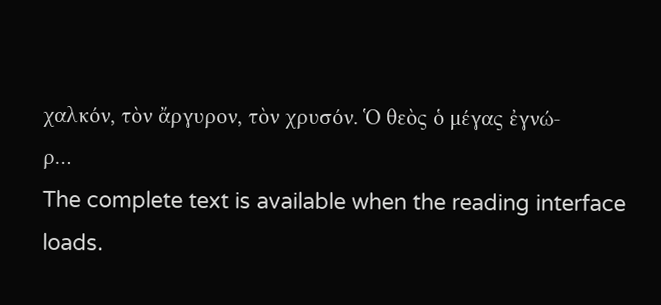χαλκόν, τὸν ἄργυρον, τὸν χρυσόν. Ὁ θεὸς ὁ μέγας ἐγνώ-
ρ…
The complete text is available when the reading interface loads.